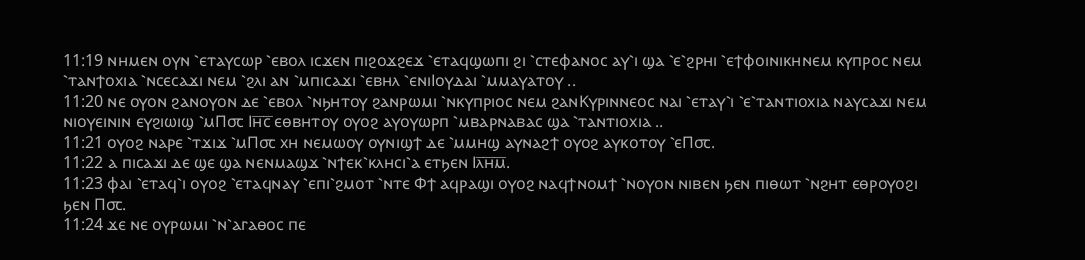11:19 ⲛⲏⲙⲉⲛ ⲟⲩⲛ ⳿ⲉⲧⲁⲩⲥⲱⲣ ⳿ⲉⲃⲟⲗ ⲓⲥϫⲉⲛ ⲡⲓϩⲟϫϩⲉϫ ⳿ⲉⲧⲁϥϣⲱⲡⲓ ϩⲓ ⳿ⲥⲧⲉⲫⲁⲛⲟⲥ ⲁⲩ⳿ⲓ ϣⲁ ⳿ⲉ⳿ϩⲣⲏⲓ ⳿ⲉϯⲫⲟⲓⲛⲓⲕⲏⲛⲉⲙ ⲕⲩⲡⲣⲟⲥ ⲛⲉⲙ ⳿ⲧⲁⲛϯⲟⲭⲓⲁ ⳿ⲛⲥⲉⲥⲁϫⲓ ⲛⲉⲙ ⳿ϩⲗⲓ ⲁⲛ ⳿ⲙⲡⲓⲥⲁϫⲓ ⳿ⲉⲃⲏⲗ ⳿ⲉⲛⲓⲒⲟⲩⲇⲁⲓ ⳿ⲙⲙⲁⲩⲁⲧⲟⲩ ..
11:20 ⲛⲉ ⲟⲩⲟⲛ ϩⲁⲛⲟⲩⲟⲛ ⲇⲉ ⳿ⲉⲃⲟⲗ ⳿ⲛϧⲏⲧⲟⲩ ϩⲁⲛⲣⲱⲙⲓ ⳿ⲛⲕⲩⲡⲣⲓⲟⲥ ⲛⲉⲙ ϩⲁⲛⲔⲩⲣⲓⲛⲛⲉⲟⲥ ⲛⲁⲓ ⳿ⲉⲧⲁⲩ⳿ⲓ ⳿ⲉ⳿ⲧⲁⲛⲧⲓⲟⲭⲓⲁ ⲛⲁⲩⲥⲁϫⲓ ⲛⲉⲙ ⲛⲓⲟⲩⲉⲓⲛⲓⲛ ⲉⲩϩⲓⲱⲓϣ ⳿ⲙⲠ⳪ Ⲓⲏ̅ⲥ̅ ⲉⲑⲃⲏⲧⲟⲩ ⲟⲩⲟϩ ⲁⲩⲟⲩⲱⲣⲡ ⳿ⲙⲃⲁⲣⲛⲁⲃⲁⲥ ϣⲁ ⳿ⲧⲁⲛⲧⲓⲟⲭⲓⲁ ..
11:21 ⲟⲩⲟϩ ⲛⲁⲣⲉ ⳿ⲧϫⲓϫ ⳿ⲙⲠ⳪ ⲭⲏ ⲛⲉⲙⲱⲟⲩ ⲟⲩⲛⲓϣϯ ⲇⲉ ⳿ⲙⲙⲏϣ ⲁⲩⲛⲁϩϯ ⲟⲩⲟϩ ⲁⲩⲕⲟⲧⲟⲩ ⳿ⲉⲠ⳪.
11:22 ⲁ ⲡⲓⲥⲁϫⲓ ⲇⲉ ϣⲉ ϣⲁ ⲛⲉⲛⲙⲁϣϫ ⳿ⲛϯⲉⲕ⳿ⲕⲗⲏⲥⲓ⳿ⲁ ⲉⲧϧⲉⲛ Ⲓⲗ̅ⲏ̅ⲙ̅.
11:23 ⲫⲁⲓ ⳿ⲉⲧⲁϥ⳿ⲓ ⲟⲩⲟϩ ⳿ⲉⲧⲁϥⲛⲁⲩ ⳿ⲉⲡⲓ⳿ϩⲙⲟⲧ ⳿ⲛⲧⲉ Ⲫϯ ⲁϥⲣⲁϣⲓ ⲟⲩⲟϩ ⲛⲁϥϯⲛⲟⲙϯ ⳿ⲛⲟⲩⲟⲛ ⲛⲓⲃⲉⲛ ϧⲉⲛ ⲡⲓⲑⲱⲧ ⳿ⲛϩⲏⲧ ⲉⲑⲣⲟⲩⲟϩⲓ ϧⲉⲛ Ⲡ⳪.
11:24 ϫⲉ ⲛⲉ ⲟⲩⲣⲱⲙⲓ ⳿ⲛ⳿ⲁⲅⲁⲑⲟⲥ ⲡⲉ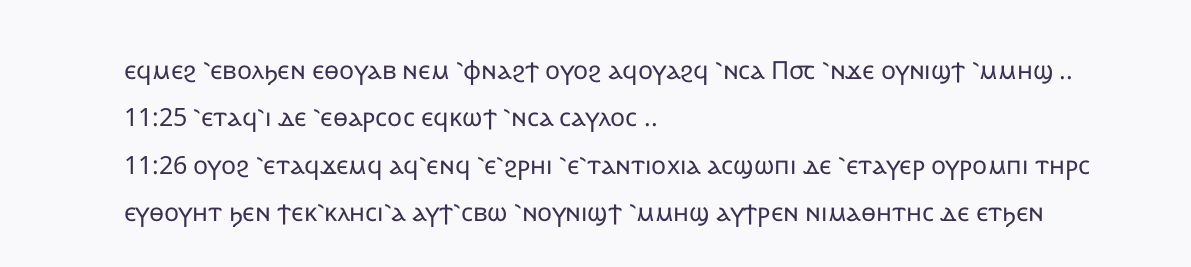ⲉϥⲙⲉϩ ⳿ⲉⲃⲟⲗϧⲉⲛ ⲉⲑⲟⲩⲁⲃ ⲛⲉⲙ ⳿ⲫⲛⲁϩϯ ⲟⲩⲟϩ ⲁϥⲟⲩⲁϩϥ ⳿ⲛⲥⲁ Ⲡ⳪ ⳿ⲛϫⲉ ⲟⲩⲛⲓϣϯ ⳿ⲙⲙⲏϣ ..
11:25 ⳿ⲉⲧⲁϥ⳿ⲓ ⲇⲉ ⳿ⲉⲑⲁⲣⲥⲟⲥ ⲉϥⲕⲱϯ ⳿ⲛⲥⲁ ⲥⲁⲩⲗⲟⲥ ..
11:26 ⲟⲩⲟϩ ⳿ⲉⲧⲁϥϫⲉⲙϥ ⲁϥ⳿ⲉⲛϥ ⳿ⲉ⳿ϩⲣⲏⲓ ⳿ⲉ⳿ⲧⲁⲛⲧⲓⲟⲭⲓⲁ ⲁⲥϣⲱⲡⲓ ⲇⲉ ⳿ⲉⲧⲁⲩⲉⲣ ⲟⲩⲣⲟⲙⲡⲓ ⲧⲏⲣⲥ ⲉⲩⲑⲟⲩⲏⲧ ϧⲉⲛ ϯⲉⲕ⳿ⲕⲗⲏⲥⲓ⳿ⲁ ⲁⲩϯ⳿ⲥⲃⲱ ⳿ⲛⲟⲩⲛⲓϣϯ ⳿ⲙⲙⲏϣ ⲁⲩϯⲣⲉⲛ ⲛⲓⲙⲁⲑⲏⲧⲏⲥ ⲇⲉ ⲉⲧϧⲉⲛ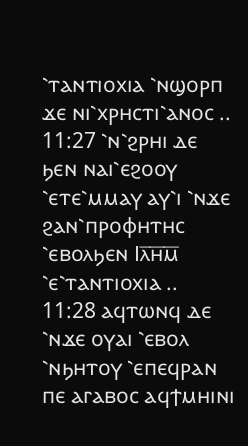⳿ⲧⲁⲛⲧⲓⲟⲭⲓⲁ ⳿ⲛϣⲟⲣⲡ ϫⲉ ⲛⲓ⳿ⲭⲣⲏⲥⲧⲓ⳿ⲁⲛⲟⲥ ..
11:27 ⳿ⲛ⳿ϩⲣⲏⲓ ⲇⲉ ϧⲉⲛ ⲛⲁⲓ⳿ⲉϩⲟⲟⲩ ⳿ⲉⲧⲉ⳿ⲙⲙⲁⲩ ⲁⲩ⳿ⲓ ⳿ⲛϫⲉ ϩⲁⲛ⳿ⲡⲣⲟⲫⲏⲧⲏⲥ ⳿ⲉⲃⲟⲗϧⲉⲛ Ⲓⲗ̅ⲏ̅ⲙ̅ ⳿ⲉ⳿ⲧⲁⲛⲧⲓⲟⲭⲓⲁ ..
11:28 ⲁϥⲧⲱⲛϥ ⲇⲉ ⳿ⲛϫⲉ ⲟⲩⲁⲓ ⳿ⲉⲃⲟⲗ ⳿ⲛϧⲏⲧⲟⲩ ⳿ⲉⲡⲉϥⲣⲁⲛ ⲡⲉ ⲁⲅⲁⲃⲟⲥ ⲁϥϯⲙⲏⲓⲛⲓ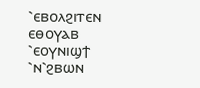⳿ⲉⲃⲟⲗϩⲓⲧⲉⲛ ⲉⲑⲟⲩⲁⲃ ⳿ⲉⲟⲩⲛⲓϣϯ ⳿ⲛ⳿ϩⲃⲱⲛ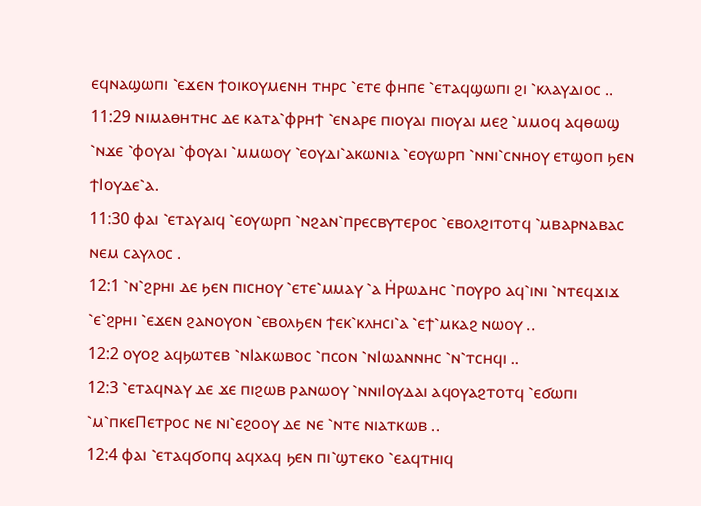ⲉϥⲛⲁϣⲱⲡⲓ ⳿ⲉϫⲉⲛ ϯⲟⲓⲕⲟⲩⲙⲉⲛⲏ ⲧⲏⲣⲥ ⳿ⲉⲧⲉ ⲫⲏⲡⲉ ⳿ⲉⲧⲁϥϣⲱⲡⲓ ϩⲓ ⳿ⲕⲗⲁⲩⲇⲓⲟⲥ ..
11:29 ⲛⲓⲙⲁⲑⲏⲧⲏⲥ ⲇⲉ ⲕⲁⲧⲁ⳿ⲫⲣⲏϯ ⳿ⲉⲛⲁⲣⲉ ⲡⲓⲟⲩⲁⲓ ⲡⲓⲟⲩⲁⲓ ⲙⲉϩ ⳿ⲙⲙⲟϥ ⲁϥⲑⲱϣ ⳿ⲛϫⲉ ⳿ⲫⲟⲩⲁⲓ ⳿ⲫⲟⲩⲁⲓ ⳿ⲙⲙⲱⲟⲩ ⳿ⲉⲟⲩⲇⲓ⳿ⲁⲕⲱⲛⲓⲁ ⳿ⲉⲟⲩⲱⲣⲡ ⳿ⲛⲛⲓ⳿ⲥⲛⲏⲟⲩ ⲉⲧϣⲟⲡ ϧⲉⲛ ϯⲒⲟⲩⲇⲉ⳿ⲁ.
11:30 ⲫⲁⲓ ⳿ⲉⲧⲁⲩⲁⲓϥ ⳿ⲉⲟⲩⲱⲣⲡ ⳿ⲛϩⲁⲛ⳿ⲡⲣⲉⲥⲃⲩⲧⲉⲣⲟⲥ ⳿ⲉⲃⲟⲗϩⲓⲧⲟⲧϥ ⳿ⲙⲃⲁⲣⲛⲁⲃⲁⲥ ⲛⲉⲙ ⲥⲁⲩⲗⲟⲥ .
12:1 ⳿ⲛ⳿ϩⲣⲏⲓ ⲇⲉ ϧⲉⲛ ⲡⲓⲥⲏⲟⲩ ⳿ⲉⲧⲉ⳿ⲙⲙⲁⲩ ⳿ⲁ Ⲏ̇ⲣⲱⲇⲏⲥ ⳿ⲡⲟⲩⲣⲟ ⲁϥ⳿ⲓⲛⲓ ⳿ⲛⲧⲉϥϫⲓϫ ⳿ⲉ⳿ϩⲣⲏⲓ ⳿ⲉϫⲉⲛ ϩⲁⲛⲟⲩⲟⲛ ⳿ⲉⲃⲟⲗϧⲉⲛ ϯⲉⲕ⳿ⲕⲗⲏⲥⲓ⳿ⲁ ⳿ⲉϯ⳿ⲙⲕⲁϩ ⲛⲱⲟⲩ ..
12:2 ⲟⲩⲟϩ ⲁϥϧⲱⲧⲉⲃ ⳿ⲛⲒⲁⲕⲱⲃⲟⲥ ⳿ⲡⲥⲟⲛ ⳿ⲛⲒⲱⲁⲛⲛⲏⲥ ⳿ⲛ⳿ⲧⲥⲏϥⲓ ..
12:3 ⳿ⲉⲧⲁϥⲛⲁⲩ ⲇⲉ ϫⲉ ⲡⲓϩⲱⲃ ⲣⲁⲛⲱⲟⲩ ⳿ⲛⲛⲓⲒⲟⲩⲇⲁⲓ ⲁϥⲟⲩⲁϩⲧⲟⲧϥ ⳿ⲉϭⲱⲡⲓ ⳿ⲙ⳿ⲡⲕⲉⲠⲉⲧⲣⲟⲥ ⲛⲉ ⲛⲓ⳿ⲉϩⲟⲟⲩ ⲇⲉ ⲛⲉ ⳿ⲛⲧⲉ ⲛⲓⲁⲧⲕⲱⲃ ..
12:4 ⲫⲁⲓ ⳿ⲉⲧⲁϥϭⲟⲡϥ ⲁϥⲭⲁϥ ϧⲉⲛ ⲡⲓ⳿ϣⲧⲉⲕⲟ ⳿ⲉⲁϥⲧⲏⲓϥ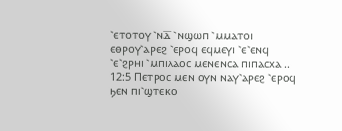⳿ⲉⲧⲟⲧⲟⲩ ⳿ⲛⲇ̅ ⳿ⲛϣⲱⲡ ⳿ⲙⲙⲁⲧⲟⲓ ⲉⲑⲣⲟⲩ⳿ⲁⲣⲉϩ ⳿ⲉⲣⲟϥ ⲉϥⲙⲉⲩⲓ ⳿ⲉ⳿ⲉⲛϥ ⳿ⲉ⳿ϩⲣⲏⲓ ⳿ⲙⲡⲓⲗⲁⲟⲥ ⲙⲉⲛⲉⲛⲥⲁ ⲡⲓⲡⲁⲥⲭⲁ ..
12:5 Ⲡⲉⲧⲣⲟⲥ ⲙⲉⲛ ⲟⲩⲛ ⲛⲁⲩ⳿ⲁⲣⲉϩ ⳿ⲉⲣⲟϥ ϧⲉⲛ ⲡⲓ⳿ϣⲧⲉⲕⲟ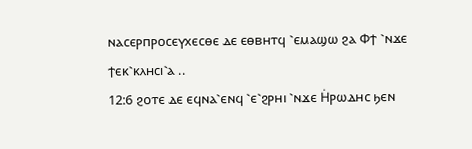ⲛⲁⲥⲉⲣⲡⲣⲟⲥⲉⲩⲭⲉⲥⲑⲉ ⲇⲉ ⲉⲑⲃⲏⲧϥ ⳿ⲉⲙⲁϣⲱ ϩⲁ Ⲫϯ ⳿ⲛϫⲉ ϯⲉⲕ⳿ⲕⲗⲏⲥⲓ⳿ⲁ ..
12:6 ϩⲟⲧⲉ ⲇⲉ ⲉϥⲛⲁ⳿ⲉⲛϥ ⳿ⲉ⳿ϩⲣⲏⲓ ⳿ⲛϫⲉ Ⲏ̇ⲣⲱⲇⲏⲥ ϧⲉⲛ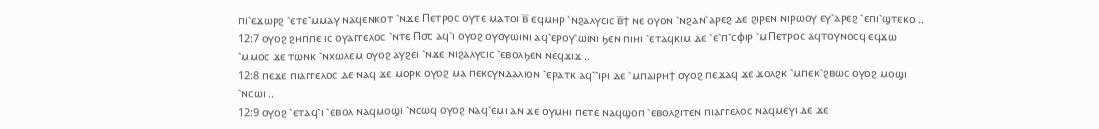ⲡⲓ⳿ⲉϫⲱⲣϩ ⳿ⲉⲧⲉ⳿ⲙⲙⲁⲩ ⲛⲁϥⲉⲛⲕⲟⲧ ⳿ⲛϫⲉ Ⲡⲉⲧⲣⲟⲥ ⲟⲩⲧⲉ ⲙⲁⲧⲟⲓ ⲃ̅ ⲉϥⲙⲏⲣ ⳿ⲛϩⲁⲗⲩⲥⲓⲥ ⲃ̅ϯ ⲛⲉ ⲟⲩⲟⲛ ⳿ⲛϩⲁⲛ⳿ⲁⲣⲉϩ ⲇⲉ ϩⲓⲣⲉⲛ ⲛⲓⲣⲱⲟⲩ ⲉⲩ⳿ⲁⲣⲉϩ ⳿ⲉⲡⲓ⳿ϣⲧⲉⲕⲟ ..
12:7 ⲟⲩⲟϩ ϩⲏⲡⲡⲉ ⲓⲥ ⲟⲩⲁⲅⲅⲉⲗⲟⲥ ⳿ⲛⲧⲉ Ⲡ⳪ ⲁϥ⳿ⲓ ⲟⲩⲟϩ ⲟⲩⲟⲩⲱⲓⲛⲓ ⲁϥ⳿ⲉⲣⲟⲩ⳿ⲱⲓⲛⲓ ϧⲉⲛ ⲡⲓⲏⲓ ⳿ⲉⲧⲁϥⲕⲓⲙ ⲇⲉ ⳿ⲉ⳿ⲡ⳿ⲥⲫⲓⲣ ⳿ⲙⲠⲉⲧⲣⲟⲥ ⲁϥⲧⲟⲩⲛⲟⲥϥ ⲉϥϫⲱ ⳿ⲙⲙⲟⲥ ϫⲉ ⲧⲱⲛⲕ ⳿ⲛⲭⲱⲗⲉⲙ ⲟⲩⲟϩ ⲁⲩϩⲉⲓ ⳿ⲛϫⲉ ⲛⲓϩⲁⲗⲩⲥⲓⲥ ⳿ⲉⲃⲟⲗϧⲉⲛ ⲛⲉϥϫⲓϫ ..
12:8 ⲡⲉϫⲉ ⲡⲓⲁⲅⲅⲉⲗⲟⲥ ⲇⲉ ⲛⲁϥ ϫⲉ ⲙⲟⲣⲕ ⲟⲩⲟϩ ⲙⲁ ⲡⲉⲕⲥⲩⲛⲇⲁⲗⲓⲟⲛ ⳿ⲉⲣⲁⲧⲕ ⲁϥ⳿⳿ⲓⲣⲓ ⲇⲉ ⳿ⲙⲡⲁⲓⲣⲏϯ ⲟⲩⲟϩ ⲡⲉϫⲁϥ ϫⲉ ϫⲟⲗϩⲕ ⳿ⲙⲡⲉⲕ⳿ϩⲃⲱⲥ ⲟⲩⲟϩ ⲙⲟϣⲓ ⳿ⲛⲥⲱⲓ ..
12:9 ⲟⲩⲟϩ ⳿ⲉⲧⲁϥ⳿ⲓ ⳿ⲉⲃⲟⲗ ⲛⲁϥⲙⲟϣⲓ ⳿ⲛⲥⲱϥ ⲟⲩⲟϩ ⲛⲁϥ⳿ⲉⲙⲓ ⲁⲛ ϫⲉ ⲟⲩⲙⲏⲓ ⲡⲉⲧⲉ ⲛⲁϥϣⲟⲡ ⳿ⲉⲃⲟⲗϩⲓⲧⲉⲛ ⲡⲓⲁⲅⲅⲉⲗⲟⲥ ⲛⲁϥⲙⲉⲩⲓ ⲇⲉ ϫⲉ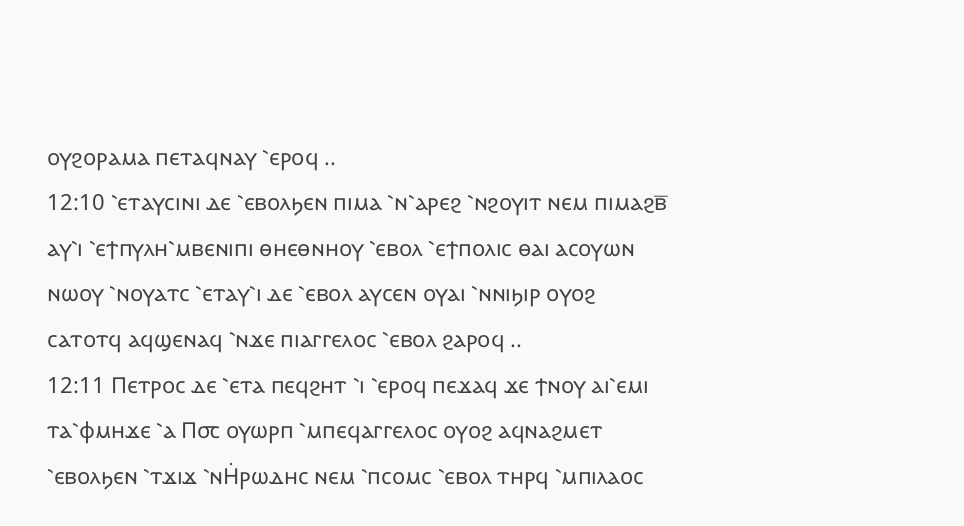ⲟⲩϩⲟⲣⲁⲙⲁ ⲡⲉⲧⲁϥⲛⲁⲩ ⳿ⲉⲣⲟϥ ..
12:10 ⳿ⲉⲧⲁⲩⲥⲓⲛⲓ ⲇⲉ ⳿ⲉⲃⲟⲗϧⲉⲛ ⲡⲓⲙⲁ ⳿ⲛ⳿ⲁⲣⲉϩ ⳿ⲛϩⲟⲩⲓⲧ ⲛⲉⲙ ⲡⲓⲙⲁϩⲃ̅ ⲁⲩ⳿ⲓ ⳿ⲉϯⲡⲩⲗⲏ⳿ⲙⲃⲉⲛⲓⲡⲓ ⲑⲏⲉⲑⲛⲏⲟⲩ ⳿ⲉⲃⲟⲗ ⳿ⲉϯⲡⲟⲗⲓⲥ ⲑⲁⲓ ⲁⲥⲟⲩⲱⲛ ⲛⲱⲟⲩ ⳿ⲛⲟⲩⲁⲧⲥ ⳿ⲉⲧⲁⲩ⳿ⲓ ⲇⲉ ⳿ⲉⲃⲟⲗ ⲁⲩⲥⲉⲛ ⲟⲩⲁⲓ ⳿ⲛⲛⲓϧⲓⲣ ⲟⲩⲟϩ ⲥⲁⲧⲟⲧϥ ⲁϥϣⲉⲛⲁϥ ⳿ⲛϫⲉ ⲡⲓⲁⲅⲅⲉⲗⲟⲥ ⳿ⲉⲃⲟⲗ ϩⲁⲣⲟϥ ..
12:11 Ⲡⲉⲧⲣⲟⲥ ⲇⲉ ⳿ⲉⲧⲁ ⲡⲉϥϩⲏⲧ ⳿ⲓ ⳿ⲉⲣⲟϥ ⲡⲉϫⲁϥ ϫⲉ ϯⲛⲟⲩ ⲁⲓ⳿ⲉⲙⲓ ⲧⲁ⳿ⲫⲙⲏϫⲉ ⳿ⲁ Ⲡ⳪ ⲟⲩⲱⲣⲡ ⳿ⲙⲡⲉϥⲁⲅⲅⲉⲗⲟⲥ ⲟⲩⲟϩ ⲁϥⲛⲁϩⲙⲉⲧ ⳿ⲉⲃⲟⲗϧⲉⲛ ⳿ⲧϫⲓϫ ⳿ⲛⲎ̇ⲣⲱⲇⲏⲥ ⲛⲉⲙ ⳿ⲡⲥⲟⲙⲥ ⳿ⲉⲃⲟⲗ ⲧⲏⲣϥ ⳿ⲙⲡⲓⲗⲁⲟⲥ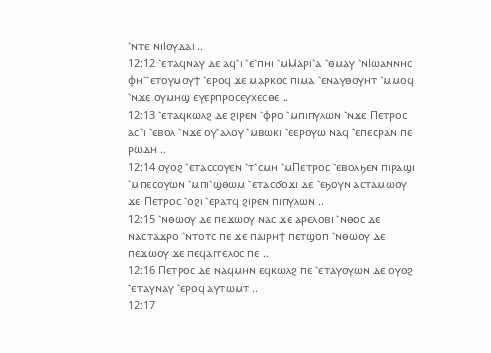⳿ⲛⲧⲉ ⲛⲓⲒⲟⲩⲇⲁⲓ ..
12:12 ⳿ⲉⲧⲁϥⲛⲁⲩ ⲇⲉ ⲁϥ⳿ⲓ ⳿ⲉ⳿ⲡⲏⲓ ⳿ⲙⲘⲁⲣⲓ⳿ⲁ ⳿ⲑⲙⲁⲩ ⳿ⲛⲒⲱⲁⲛⲛⲏⲥ ⲫⲏ⳿⳿ⲉⲧⲟⲩⲙⲟⲩϯ ⳿ⲉⲣⲟϥ ϫⲉ ⲙⲁⲣⲕⲟⲥ ⲡⲓⲙⲁ ⳿ⲉⲛⲁⲩⲑⲟⲩⲏⲧ ⳿ⲙⲙⲟϥ ⳿ⲛϫⲉ ⲟⲩⲙⲏϣ ⲉⲩⲉⲣⲡⲣⲟⲥⲉⲩⲭⲉⲥⲑⲉ ..
12:13 ⳿ⲉⲧⲁϥⲕⲱⲗϩ ⲇⲉ ϩⲓⲣⲉⲛ ⳿ⲫⲣⲟ ⳿ⲙⲡⲓⲡⲩⲗⲱⲛ ⳿ⲛϫⲉ Ⲡⲉⲧⲣⲟⲥ ⲁⲥ⳿ⲓ ⳿ⲉⲃⲟⲗ ⳿ⲛϫⲉ ⲟⲩ⳿ⲁⲗⲟⲩ ⳿ⲙⲃⲱⲕⲓ ⳿ⲉⲉⲣⲟⲩⲱ ⲛⲁϥ ⳿ⲉⲡⲉⲥⲣⲁⲛ ⲡⲉ ⲣⲱⲇⲏ ..
12:14 ⲟⲩⲟϩ ⳿ⲉⲧⲁⲥⲥⲟⲩⲉⲛ ⳿ⲧ⳿ⲥⲙⲏ ⳿ⲙⲠⲉⲧⲣⲟⲥ ⳿ⲉⲃⲟⲗϧⲉⲛ ⲡⲓⲣⲁϣⲓ ⳿ⲙⲡⲉⲥⲟⲩⲱⲛ ⳿ⲙⲡⲓ⳿ϣⲑⲱⲙ ⳿ⲉⲧⲁⲥϭⲟϫⲓ ⲇⲉ ⳿ⲉϧⲟⲩⲛ ⲁⲥⲧⲁⲙⲱⲟⲩ ϫⲉ Ⲡⲉⲧⲣⲟⲥ ⳿ⲟϩⲓ ⳿ⲉⲣⲁⲧϥ ϩⲓⲣⲉⲛ ⲡⲓⲡⲩⲗⲱⲛ ..
12:15 ⳿ⲛⲑⲱⲟⲩ ⲇⲉ ⲡⲉϫⲱⲟⲩ ⲛⲁⲥ ϫⲉ ⲁⲣⲉⲗⲟⲃⲓ ⳿ⲛⲑⲟⲥ ⲇⲉ ⲛⲁⲥⲧⲁϫⲣⲟ ⳿ⲛⲧⲟⲧⲥ ⲡⲉ ϫⲉ ⲡⲁⲓⲣⲏϯ ⲡⲉⲧϣⲟⲡ ⳿ⲛⲑⲱⲟⲩ ⲇⲉ ⲡⲉϫⲱⲟⲩ ϫⲉ ⲡⲉϥⲁⲅⲅⲉⲗⲟⲥ ⲡⲉ ..
12:16 Ⲡⲉⲧⲣⲟⲥ ⲇⲉ ⲛⲁϥⲙⲏⲛ ⲉϥⲕⲱⲗϩ ⲡⲉ ⳿ⲉⲧⲁⲩⲟⲩⲱⲛ ⲇⲉ ⲟⲩⲟϩ ⳿ⲉⲧⲁⲩⲛⲁⲩ ⳿ⲉⲣⲟϥ ⲁⲩⲧⲱⲙⲧ ..
12:17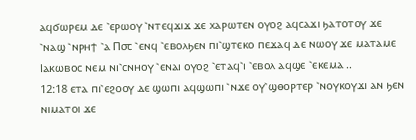ⲁϥϭⲱⲣⲉⲙ ⲇⲉ ⳿ⲉⲣⲱⲟⲩ ⳿ⲛⲧⲉϥϫⲓϫ ϫⲉ ⲭⲁⲣⲱⲧⲉⲛ ⲟⲩⲟϩ ⲁϥⲥⲁϫⲓ ϧⲁⲧⲟⲧⲟⲩ ϫⲉ ⳿ⲛⲁϣ ⳿ⲛⲣⲏϯ ⳿ⲁ Ⲡ⳪ ⳿ⲉⲛϥ ⳿ⲉⲃⲟⲗϧⲉⲛ ⲡⲓ⳿ϣⲧⲉⲕⲟ ⲡⲉϫⲁϥ ⲇⲉ ⲛⲱⲟⲩ ϫⲉ ⲙⲁⲧⲁⲙⲉ Ⲓⲁⲕⲱⲃⲟⲥ ⲛⲉⲙ ⲛⲓ⳿ⲥⲛⲏⲟⲩ ⳿ⲉⲛⲁⲓ ⲟⲩⲟϩ ⳿ⲉⲧⲁϥ⳿ⲓ ⳿ⲉⲃⲟⲗ ⲁϥϣⲉ ⳿ⲉⲕⲉⲙⲁ ..
12:18 ⲉⲧⲁ ⲡⲓ⳿ⲉϩⲟⲟⲩ ⲇⲉ ϣⲱⲡⲓ ⲁϥϣⲱⲡⲓ ⳿ⲛϫⲉ ⲟⲩ⳿ϣⲑⲟⲣⲧⲉⲣ ⳿ⲛⲟⲩⲕⲟⲩϫⲓ ⲁⲛ ϧⲉⲛ ⲛⲓⲙⲁⲧⲟⲓ ϫⲉ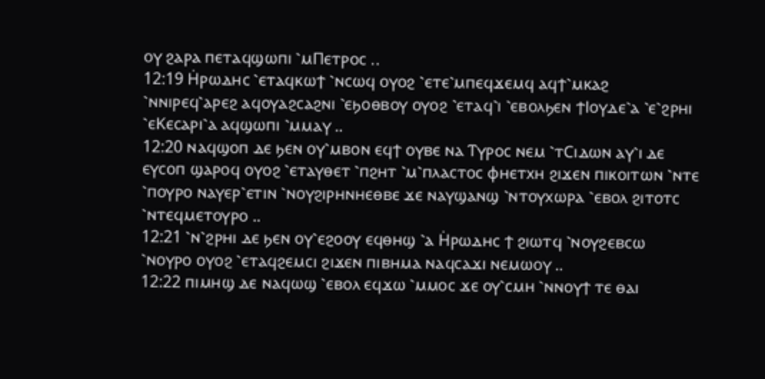ⲟⲩ ϩⲁⲣⲁ ⲡⲉⲧⲁϥϣⲱⲡⲓ ⳿ⲙⲠⲉⲧⲣⲟⲥ ..
12:19 Ⲏ̇ⲣⲱⲇⲏⲥ ⳿ⲉⲧⲁϥⲕⲱϯ ⳿ⲛⲥⲱϥ ⲟⲩⲟϩ ⳿ⲉⲧⲉ⳿ⲙⲡⲉϥϫⲉⲙϥ ⲁϥϯ⳿ⲙⲕⲁϩ ⳿ⲛⲛⲓⲣⲉϥ⳿ⲁⲣⲉϩ ⲁϥⲟⲩⲁϩⲥⲁϩⲛⲓ ⳿ⲉϧⲟⲑⲃⲟⲩ ⲟⲩⲟϩ ⳿ⲉⲧⲁϥ⳿ⲓ ⳿ⲉⲃⲟⲗϧⲉⲛ ϯⲒⲟⲩⲇⲉ⳿ⲁ ⳿ⲉ⳿ϩⲣⲏⲓ ⳿ⲉⲔⲉⲥⲁⲣⲓ⳿ⲁ ⲁϥϣⲱⲡⲓ ⳿ⲙⲙⲁⲩ ..
12:20 ⲛⲁϥϣⲟⲡ ⲇⲉ ϧⲉⲛ ⲟⲩ⳿ⲙⲃⲟⲛ ⲉϥϯ ⲟⲩⲃⲉ ⲛⲁ Ⲧⲩⲣⲟⲥ ⲛⲉⲙ ⳿ⲧⲤⲓⲇⲱⲛ ⲁⲩ⳿ⲓ ⲇⲉ ⲉⲩⲥⲟⲡ ϣⲁⲣⲟϥ ⲟⲩⲟϩ ⳿ⲉⲧⲁⲩⲑⲉⲧ ⳿ⲡϩⲏⲧ ⳿ⲙ⳿ⲡⲗⲁⲥⲧⲟⲥ ⲫⲏⲉⲧⲭⲏ ϩⲓϫⲉⲛ ⲡⲓⲕⲟⲓⲧⲱⲛ ⳿ⲛⲧⲉ ⳿ⲡⲟⲩⲣⲟ ⲛⲁⲩⲉⲣ⳿ⲉⲧⲓⲛ ⳿ⲛⲟⲩϩⲓⲣⲏⲛⲏⲉⲑⲃⲉ ϫⲉ ⲛⲁⲩϣⲁⲛϣ ⳿ⲛⲧⲟⲩⲭⲱⲣⲁ ⳿ⲉⲃⲟⲗ ϩⲓⲧⲟⲧⲥ ⳿ⲛⲧⲉϥⲙⲉⲧⲟⲩⲣⲟ ..
12:21 ⳿ⲛ⳿ϩⲣⲏⲓ ⲇⲉ ϧⲉⲛ ⲟⲩ⳿ⲉϩⲟⲟⲩ ⲉϥⲑⲏϣ ⳿ⲁ Ⲏ̇ⲣⲱⲇⲏⲥ ϯ ϩⲓⲱⲧϥ ⳿ⲛⲟⲩϩⲉⲃⲥⲱ ⳿ⲛⲟⲩⲣⲟ ⲟⲩⲟϩ ⳿ⲉⲧⲁϥϩⲉⲙⲥⲓ ϩⲓϫⲉⲛ ⲡⲓⲃⲏⲙⲁ ⲛⲁϥⲥⲁϫⲓ ⲛⲉⲙⲱⲟⲩ ..
12:22 ⲡⲓⲙⲏϣ ⲇⲉ ⲛⲁϥⲱϣ ⳿ⲉⲃⲟⲗ ⲉϥϫⲱ ⳿ⲙⲙⲟⲥ ϫⲉ ⲟⲩ⳿ⲥⲙⲏ ⳿ⲛⲛⲟⲩϯ ⲧⲉ ⲑⲁⲓ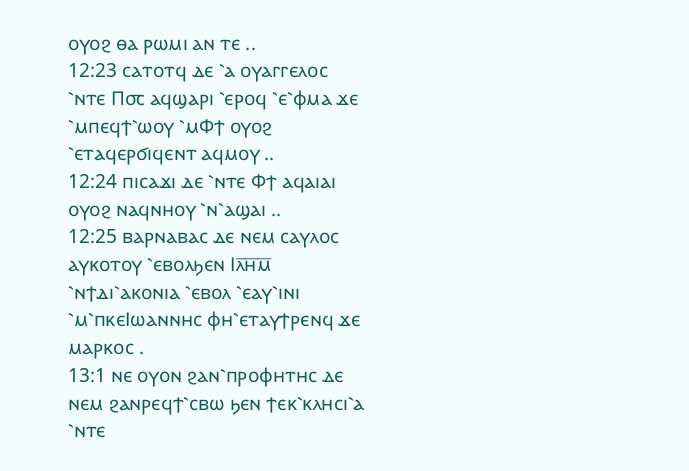ⲟⲩⲟϩ ⲑⲁ ⲣⲱⲙⲓ ⲁⲛ ⲧⲉ ..
12:23 ⲥⲁⲧⲟⲧϥ ⲇⲉ ⳿ⲁ ⲟⲩⲁⲅⲅⲉⲗⲟⲥ ⳿ⲛⲧⲉ Ⲡ⳪ ⲁϥϣⲁⲣⲓ ⳿ⲉⲣⲟϥ ⳿ⲉ⳿ⲫⲙⲁ ϫⲉ ⳿ⲙⲡⲉϥϯ⳿ⲱⲟⲩ ⳿ⲙⲪϯ ⲟⲩⲟϩ ⳿ⲉⲧⲁϥⲉⲣϭⲓϥⲉⲛⲧ ⲁϥⲙⲟⲩ ..
12:24 ⲡⲓⲥⲁϫⲓ ⲇⲉ ⳿ⲛⲧⲉ Ⲫϯ ⲁϥⲁⲓⲁⲓ ⲟⲩⲟϩ ⲛⲁϥⲛⲏⲟⲩ ⳿ⲛ⳿ⲁϣⲁⲓ ..
12:25 ⲃⲁⲣⲛⲁⲃⲁⲥ ⲇⲉ ⲛⲉⲙ ⲥⲁⲩⲗⲟⲥ ⲁⲩⲕⲟⲧⲟⲩ ⳿ⲉⲃⲟⲗϧⲉⲛ Ⲓⲗ̅ⲏ̅ⲙ̅ ⳿ⲛϯⲇⲓ⳿ⲁⲕⲟⲛⲓⲁ ⳿ⲉⲃⲟⲗ ⳿ⲉⲁⲩ⳿ⲓⲛⲓ ⳿ⲙ⳿ⲡⲕⲉⲒⲱⲁⲛⲛⲏⲥ ⲫⲏ⳿ⲉⲧⲁⲩϯⲣⲉⲛϥ ϫⲉ ⲙⲁⲣⲕⲟⲥ .
13:1 ⲛⲉ ⲟⲩⲟⲛ ϩⲁⲛ⳿ⲡⲣⲟⲫⲏⲧⲏⲥ ⲇⲉ ⲛⲉⲙ ϩⲁⲛⲣⲉϥϯ⳿ⲥⲃⲱ ϧⲉⲛ ϯⲉⲕ⳿ⲕⲗⲏⲥⲓ⳿ⲁ ⳿ⲛⲧⲉ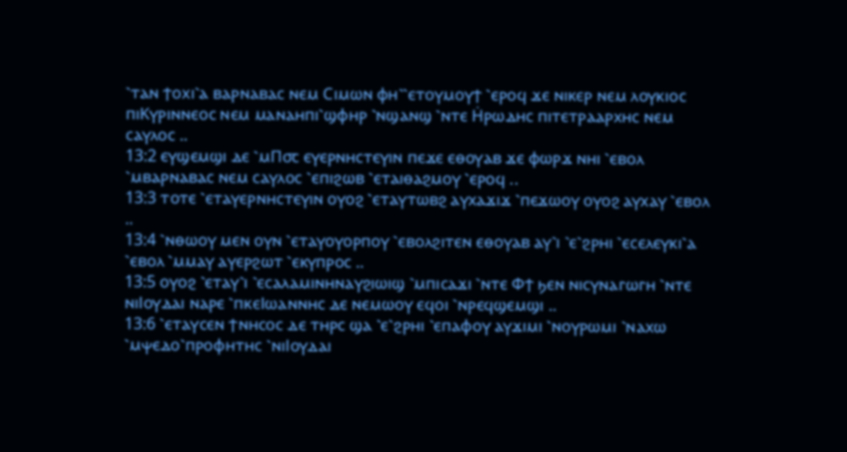⳿ⲧⲁⲛ ϯⲟⲭⲓ⳿ⲁ ⲃⲁⲣⲛⲁⲃⲁⲥ ⲛⲉⲙ Ⲥⲓⲙⲱⲛ ⲫⲏ⳿⳿ⲉⲧⲟⲩⲙⲟⲩϯ ⳿ⲉⲣⲟϥ ϫⲉ ⲛⲓⲕⲉⲣ ⲛⲉⲙ ⲗⲟⲩⲕⲓⲟⲥ ⲡⲓⲔⲩⲣⲓⲛⲛⲉⲟⲥ ⲛⲉⲙ ⲙⲁⲛⲁⲏⲡⲓ⳿ϣⲫⲏⲣ ⳿ⲛϣⲁⲛϣ ⳿ⲛⲧⲉ Ⲏ̇ⲣⲱⲇⲏⲥ ⲡⲓⲧⲉⲧⲣⲁⲁⲣⲭⲏⲥ ⲛⲉⲙ ⲥⲁⲩⲗⲟⲥ ..
13:2 ⲉⲩϣⲉⲙϣⲓ ⲇⲉ ⳿ⲙⲠ⳪ ⲉⲩⲉⲣⲛⲏⲥⲧⲉⲩⲓⲛ ⲡⲉϫⲉ ⲉⲑⲟⲩⲁⲃ ϫⲉ ⲫⲱⲣϫ ⲛⲏⲓ ⳿ⲉⲃⲟⲗ ⳿ⲙⲃⲁⲣⲛⲁⲃⲁⲥ ⲛⲉⲙ ⲥⲁⲩⲗⲟⲥ ⳿ⲉⲡⲓϩⲱⲃ ⳿ⲉⲧⲁⲓⲑⲁϩⲙⲟⲩ ⳿ⲉⲣⲟϥ ..
13:3 ⲧⲟⲧⲉ ⳿ⲉⲧⲁⲩⲉⲣⲛⲏⲥⲧⲉⲩⲓⲛ ⲟⲩⲟϩ ⳿ⲉⲧⲁⲩⲧⲱⲃϩ ⲁⲩⲭⲁϫⲓϫ ⳿ⲡⲉϫⲱⲟⲩ ⲟⲩⲟϩ ⲁⲩⲭⲁⲩ ⳿ⲉⲃⲟⲗ ..
13:4 ⳿ⲛⲑⲱⲟⲩ ⲙⲉⲛ ⲟⲩⲛ ⳿ⲉⲧⲁⲩⲟⲩⲟⲣⲡⲟⲩ ⳿ⲉⲃⲟⲗϩⲓⲧⲉⲛ ⲉⲑⲟⲩⲁⲃ ⲁⲩ⳿ⲓ ⳿ⲉ⳿ϩⲣⲏⲓ ⳿ⲉⲥⲉⲗⲉⲩⲕⲓ⳿ⲁ ⳿ⲉⲃⲟⲗ ⳿ⲙⲙⲁⲩ ⲁⲩⲉⲣϩⲱⲧ ⳿ⲉⲕⲩⲡⲣⲟⲥ ..
13:5 ⲟⲩⲟϩ ⳿ⲉⲧⲁⲩ⳿ⲓ ⳿ⲉⲥⲁⲗⲁⲙⲓⲛⲏⲛⲁⲩϩⲓⲱⲓϣ ⳿ⲙⲡⲓⲥⲁϫⲓ ⳿ⲛⲧⲉ Ⲫϯ ϧⲉⲛ ⲛⲓⲥⲩⲛⲁⲅⲱⲅⲏ ⳿ⲛⲧⲉ ⲛⲓⲒⲟⲩⲇⲁⲓ ⲛⲁⲣⲉ ⳿ⲡⲕⲉⲒⲱⲁⲛⲛⲏⲥ ⲇⲉ ⲛⲉⲙⲱⲟⲩ ⲉϥⲟⲓ ⳿ⲛⲣⲉϥϣⲉⲙϣⲓ ..
13:6 ⳿ⲉⲧⲁⲩⲥⲉⲛ ϯⲛⲏⲥⲟⲥ ⲇⲉ ⲧⲏⲣⲥ ϣⲁ ⳿ⲉ⳿ϩⲣⲏⲓ ⳿ⲉⲡⲁⲫⲟⲩ ⲁⲩϫⲓⲙⲓ ⳿ⲛⲟⲩⲣⲱⲙⲓ ⳿ⲛⲁⲭⲱ ⳿ⲙⲯⲉⲇⲟ⳿ⲡⲣⲟⲫⲏⲧⲏⲥ ⳿ⲛⲓⲒⲟⲩⲇⲁⲓ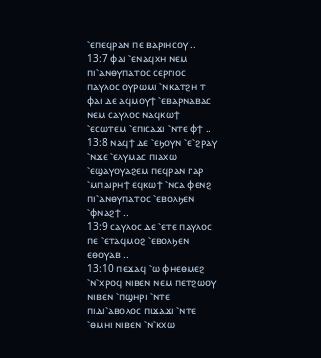⳿ⲉⲡⲉϥⲣⲁⲛ ⲡⲉ ⲃⲁⲣⲓⲏⲥⲟⲩ ..
13:7 ⲫⲁⲓ ⳿ⲉⲛⲁϥⲭⲏ ⲛⲉⲙ ⲡⲓ⳿ⲁⲛⲑⲩⲡⲁⲧⲟⲥ ⲥⲉⲣⲅⲓⲟⲥ ⲡⲁⲩⲗⲟⲥ ⲟⲩⲣⲱⲙⲓ ⳿ⲛⲕⲁⲧϩⲏ ⲧ ⲫⲁⲓ ⲇⲉ ⲁϥⲙⲟⲩϯ ⳿ⲉⲃⲁⲣⲛⲁⲃⲁⲥ ⲛⲉⲙ ⲥⲁⲩⲗⲟⲥ ⲛⲁϥⲕⲱϯ ⳿ⲉⲥⲱⲧⲉⲙ ⳿ⲉⲡⲓⲥⲁϫⲓ ⳿ⲛⲧⲉ ⲫϯ ..
13:8 ⲛⲁϥϯ ⲇⲉ ⳿ⲉϧⲟⲩⲛ ⳿ⲉ⳿ϩⲣⲁⲩ ⳿ⲛϫⲉ ⳿ⲉⲗⲩⲙⲁⲥ ⲡⲓⲁⲭⲱ ⳿ⲉϣⲁⲩⲟⲩⲁϩⲉⲙ ⲡⲉϥⲣⲁⲛ ⲅⲁⲣ ⳿ⲙⲡⲁⲓⲣⲏϯ ⲉϥⲕⲱϯ ⳿ⲛⲥⲁ ⲫⲉⲛϩ ⲡⲓ⳿ⲁⲛⲑⲩⲡⲁⲧⲟⲥ ⳿ⲉⲃⲟⲗϧⲉⲛ ⳿ⲫⲛⲁϩϯ ..
13:9 ⲥⲁⲩⲗⲟⲥ ⲇⲉ ⳿ⲉⲧⲉ ⲡⲁⲩⲗⲟⲥ ⲡⲉ ⳿ⲉⲧⲁϥⲙⲟϩ ⳿ⲉⲃⲟⲗϧⲉⲛ ⲉⲑⲟⲩⲁⲃ ..
13:10 ⲡⲉϫⲁϥ ⳿ⲱ ⲫⲏⲉⲑⲙⲉϩ ⳿ⲛ⳿ⲭⲣⲟϥ ⲛⲓⲃⲉⲛ ⲛⲉⲙ ⲡⲉⲧϩⲱⲟⲩ ⲛⲓⲃⲉⲛ ⳿ⲡϣⲏⲣⲓ ⳿ⲛⲧⲉ ⲡⲓⲇⲓ⳿ⲁⲃⲟⲗⲟⲥ ⲡⲓϫⲁϫⲓ ⳿ⲛⲧⲉ ⳿ⲑⲙⲏⲓ ⲛⲓⲃⲉⲛ ⳿ⲛ⳿ⲕⲭⲱ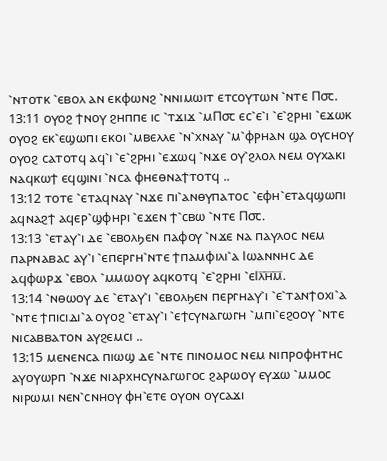⳿ⲛⲧⲟⲧⲕ ⳿ⲉⲃⲟⲗ ⲁⲛ ⲉⲕⲫⲱⲛϩ ⳿ⲛⲛⲓⲙⲱⲓⲧ ⲉⲧⲥⲟⲩⲧⲱⲛ ⳿ⲛⲧⲉ Ⲡ⳪.
13:11 ⲟⲩⲟϩ ϯⲛⲟⲩ ϩⲏⲡⲡⲉ ⲓⲥ ⳿ⲧϫⲓϫ ⳿ⲙⲠ⳪ ⲉⲥ⳿ⲉ⳿ⲓ ⳿ⲉ⳿ϩⲣⲏⲓ ⳿ⲉϫⲱⲕ ⲟⲩⲟϩ ⲉⲕ⳿ⲉϣⲱⲡⲓ ⲉⲕⲟⲓ ⳿ⲙⲃⲉⲗⲗⲉ ⳿ⲛ⳿ⲭⲛⲁⲩ ⳿ⲙ⳿ⲫⲣⲏⲁⲛ ϣⲁ ⲟⲩⲥⲏⲟⲩ ⲟⲩⲟϩ ⲥⲁⲧⲟⲧϥ ⲁϥ⳿ⲓ ⳿ⲉ⳿ϩⲣⲏⲓ ⳿ⲉϫⲱϥ ⳿ⲛϫⲉ ⲟⲩ⳿ϩⲗⲟⲗ ⲛⲉⲙ ⲟⲩⲭⲁⲕⲓ ⲛⲁϥⲕⲱϯ ⲉϥϣⲓⲛⲓ ⳿ⲛⲥⲁ ⲫⲏⲉⲑⲛⲁϯⲧⲟⲧϥ ..
13:12 ⲧⲟⲧⲉ ⳿ⲉⲧⲁϥⲛⲁⲩ ⳿ⲛϫⲉ ⲡⲓ⳿ⲁⲛⲑⲩⲡⲁⲧⲟⲥ ⳿ⲉⲫⲏ⳿ⲉⲧⲁϥϣⲱⲡⲓ ⲁϥⲛⲁϩϯ ⲁϥⲉⲣ⳿ϣⲫⲏⲣⲓ ⳿ⲉϫⲉⲛ ϯ⳿ⲥⲃⲱ ⳿ⲛⲧⲉ Ⲡ⳪.
13:13 ⳿ⲉⲧⲁⲩ⳿ⲓ ⲇⲉ ⳿ⲉⲃⲟⲗϧⲉⲛ ⲡⲁⲫⲟⲩ ⳿ⲛϫⲉ ⲛⲁ ⲡⲁⲩⲗⲟⲥ ⲛⲉⲙ ⲡⲁⲣⲛⲁⲃⲁⲥ ⲁⲩ⳿ⲓ ⳿ⲉⲡⲉⲣⲅⲏ⳿ⲛⲧⲉ ϯⲡⲁⲙⲫⲓⲗⲓ⳿ⲁ Ⲓⲱⲁⲛⲛⲏⲥ ⲇⲉ ⲁϥⲫⲱⲣϫ ⳿ⲉⲃⲟⲗ ⳿ⲙⲙⲱⲟⲩ ⲁϥⲕⲟⲧϥ ⳿ⲉ⳿ϩⲣⲏⲓ ⳿ⲉⲒⲗ̅ⲏ̅ⲙ̅.
13:14 ⳿ⲛⲑⲱⲟⲩ ⲇⲉ ⳿ⲉⲧⲁⲩ⳿ⲓ ⳿ⲉⲃⲟⲗϧⲉⲛ ⲡⲉⲣⲅⲏⲁⲩ⳿ⲓ ⳿ⲉ⳿ⲧⲁⲛϯⲟⲭⲓ⳿ⲁ ⳿ⲛⲧⲉ ϯⲡⲓⲥⲓⲇⲓ⳿ⲁ ⲟⲩⲟϩ ⳿ⲉⲧⲁⲩ⳿ⲓ ⳿ⲉϯⲥⲩⲛⲁⲅⲱⲅⲏ ⳿ⲙⲡⲓ⳿ⲉϩⲟⲟⲩ ⳿ⲛⲧⲉ ⲛⲓⲥⲁⲃⲃⲁⲧⲟⲛ ⲁⲩϩⲉⲙⲥⲓ ..
13:15 ⲙⲉⲛⲉⲛⲥⲁ ⲡⲓⲱϣ ⲇⲉ ⳿ⲛⲧⲉ ⲡⲓⲛⲟⲙⲟⲥ ⲛⲉⲙ ⲛⲓⲡⲣⲟⲫⲏⲧⲏⲥ ⲁⲩⲟⲩⲱⲣⲡ ⳿ⲛϫⲉ ⲛⲓⲁⲣⲭⲏⲥⲩⲛⲁⲅⲱⲅⲟⲥ ϩⲁⲣⲱⲟⲩ ⲉⲩϫⲱ ⳿ⲙⲙⲟⲥ ⲛⲓⲣⲱⲙⲓ ⲛⲉⲛ⳿ⲥⲛⲏⲟⲩ ⲫⲏ⳿ⲉⲧⲉ ⲟⲩⲟⲛ ⲟⲩⲥⲁϫⲓ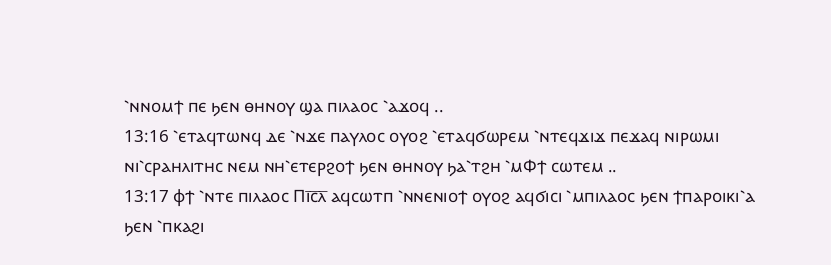⳿ⲛⲛⲟⲙϯ ⲡⲉ ϧⲉⲛ ⲑⲏⲛⲟⲩ ϣⲁ ⲡⲓⲗⲁⲟⲥ ⳿ⲁϫⲟϥ ..
13:16 ⳿ⲉⲧⲁϥⲧⲱⲛϥ ⲇⲉ ⳿ⲛϫⲉ ⲡⲁⲩⲗⲟⲥ ⲟⲩⲟϩ ⳿ⲉⲧⲁϥϭⲱⲣⲉⲙ ⳿ⲛⲧⲉϥϫⲓϫ ⲡⲉϫⲁϥ ⲛⲓⲣⲱⲙⲓ ⲛⲓ⳿ⲥⲣⲁⲏⲗⲓⲧⲏⲥ ⲛⲉⲙ ⲛⲏ⳿ⲉⲧⲉⲣϩⲟϯ ϧⲉⲛ ⲑⲏⲛⲟⲩ ϧⲁ⳿ⲧϩⲏ ⳿ⲙⲪϯ ⲥⲱⲧⲉⲙ ..
13:17 ⲫϯ ⳿ⲛⲧⲉ ⲡⲓⲗⲁⲟⲥ Ⲡⲓ̅ⲥ̅ⲗ̅ ⲁϥⲥⲱⲧⲡ ⳿ⲛⲛⲉⲛⲓⲟϯ ⲟⲩⲟϩ ⲁϥϭⲓⲥⲓ ⳿ⲙⲡⲓⲗⲁⲟⲥ ϧⲉⲛ ϯⲡⲁⲣⲟⲓⲕⲓ⳿ⲁ ϧⲉⲛ ⳿ⲡⲕⲁϩⲓ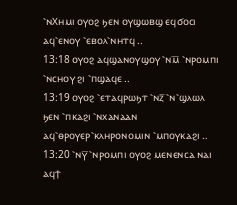⳿ⲛⲬⲏⲙⲓ ⲟⲩⲟϩ ϧⲉⲛ ⲟⲩϣⲱⲃϣ ⲉϥϭⲟⲥⲓ ⲁϥ⳿ⲉⲛⲟⲩ ⳿ⲉⲃⲟⲗ⳿ⲛⲏⲧϥ ..
13:18 ⲟⲩⲟϩ ⲁϥϣⲁⲛⲟⲩϣⲟⲩ ⳿ⲛⲙ̅ ⳿ⲛⲣⲟⲙⲡⲓ ⳿ⲛⲥⲏⲟⲩ ϩⲓ ⳿ⲡϣⲁϥⲉ ..
13:19 ⲟⲩⲟϩ ⳿ⲉⲧⲁϥⲣⲱϧⲧ ⳿ⲛⲍ̅ ⳿ⲛ⳿ϣⲗⲱⲗ ϧⲉⲛ ⳿ⲡⲕⲁϩⲓ ⳿ⲛⲭⲁⲛⲁⲁⲛ ⲁϥ⳿ⲑⲣⲟⲩⲉⲣ⳿ⲕⲗⲏⲣⲟⲛⲟⲙⲓⲛ ⳿ⲙⲡⲟⲩⲕⲁϩⲓ ..
13:20 ⳿ⲛⲩ̅ ⳿ⲛⲣⲟⲙⲡⲓ ⲟⲩⲟϩ ⲙⲉⲛⲉⲛⲥⲁ ⲛⲁⲓ ⲁϥϯ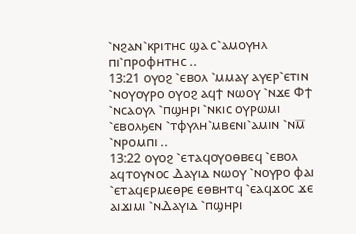⳿ⲛϩⲁⲛ⳿ⲕⲣⲓⲧⲏⲥ ϣⲁ ⲥ⳿ⲁⲙⲟⲩⲏⲗ ⲡⲓ⳿ⲡⲣⲟⲫⲏⲧⲏⲥ ..
13:21 ⲟⲩⲟϩ ⳿ⲉⲃⲟⲗ ⳿ⲙⲙⲁⲩ ⲁⲩⲉⲣ⳿ⲉⲧⲓⲛ ⳿ⲛⲟⲩⲟⲩⲣⲟ ⲟⲩⲟϩ ⲁϥϯ ⲛⲱⲟⲩ ⳿ⲛϫⲉ Ⲫϯ ⳿ⲛⲥⲁⲟⲩⲗ ⳿ⲡϣⲏⲣⲓ ⳿ⲛⲕⲓⲥ ⲟⲩⲣⲱⲙⲓ ⳿ⲉⲃⲟⲗϧⲉⲛ ⳿ⲧⲫⲩⲗⲏ⳿ⲙⲃⲉⲛⲓ⳿ⲁⲙⲓⲛ ⳿ⲛⲙ̅ ⳿ⲛⲣⲟⲙⲡⲓ ..
13:22 ⲟⲩⲟϩ ⳿ⲉⲧⲁϥⲟⲩⲟⲑⲃⲉϥ ⳿ⲉⲃⲟⲗ ⲁϥⲧⲟⲩⲛⲟⲥ Ⲇⲁⲩⲓⲇ ⲛⲱⲟⲩ ⳿ⲛⲟⲩⲣⲟ ⲫⲁⲓ ⳿ⲉⲧⲁϥⲉⲣⲙⲉⲑⲣⲉ ⲉⲑⲃⲏⲧϥ ⳿ⲉⲁϥϫⲟⲥ ϫⲉ ⲁⲓϫⲓⲙⲓ ⳿ⲛⲆⲁⲩⲓⲇ ⳿ⲡϣⲏⲣⲓ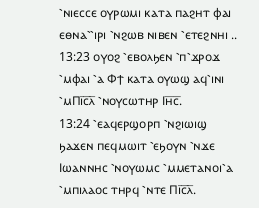⳿ⲛⲓⲉⲥⲥⲉ ⲟⲩⲣⲱⲙⲓ ⲕⲁⲧⲁ ⲡⲁϩⲏⲧ ⲫⲁⲓ ⲉⲑⲛⲁ⳿⳿ⲓⲣⲓ ⳿ⲛϩⲱⲃ ⲛⲓⲃⲉⲛ ⳿ⲉⲧⲉϩⲛⲏⲓ ..
13:23 ⲟⲩⲟϩ ⳿ⲉⲃⲟⲗϧⲉⲛ ⳿ⲡ⳿ϫⲣⲟϫ ⳿ⲙⲫⲁⲓ ⳿ⲁ Ⲫϯ ⲕⲁⲧⲁ ⲟⲩⲱϣ ⲁϥ⳿ⲓⲛⲓ ⳿ⲙⲠⲓ̅ⲥ̅ⲗ̅ ⳿ⲛⲟⲩⲥⲱⲧⲏⲣ Ⲓⲏ̅ⲥ̅.
13:24 ⳿ⲉⲁϥⲉⲣϣⲟⲣⲡ ⳿ⲛϩⲓⲱⲓϣ ϧⲁϫⲉⲛ ⲡⲉϥⲙⲱⲓⲧ ⳿ⲉϧⲟⲩⲛ ⳿ⲛϫⲉ Ⲓⲱⲁⲛⲛⲏⲥ ⳿ⲛⲟⲩⲱⲙⲥ ⳿ⲙⲙⲉⲧⲁⲛⲟⲓ⳿ⲁ ⳿ⲙⲡⲓⲗⲁⲟⲥ ⲧⲏⲣϥ ⳿ⲛⲧⲉ Ⲡⲓ̅ⲥ̅ⲗ̅.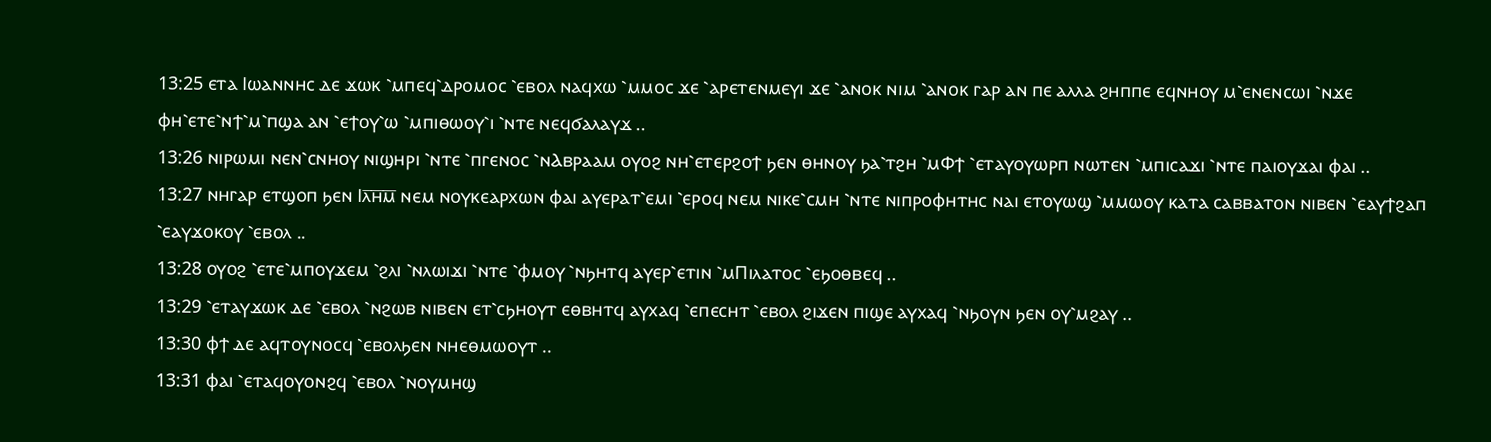13:25 ⲉⲧⲁ Ⲓⲱⲁⲛⲛⲏⲥ ⲇⲉ ϫⲱⲕ ⳿ⲙⲡⲉϥ⳿ⲇⲣⲟⲙⲟⲥ ⳿ⲉⲃⲟⲗ ⲛⲁϥⲭⲱ ⳿ⲙⲙⲟⲥ ϫⲉ ⳿ⲁⲣⲉⲧⲉⲛⲙⲉⲩⲓ ϫⲉ ⳿ⲁⲛⲟⲕ ⲛⲓⲙ ⳿ⲁⲛⲟⲕ ⲅⲁⲣ ⲁⲛ ⲡⲉ ⲁⲗⲗⲁ ϩⲏⲡⲡⲉ ⲉϥⲛⲏⲟⲩ ⲙ⳿ⲉⲛⲉⲛⲥⲱⲓ ⳿ⲛϫⲉ ⲫⲏ⳿ⲉⲧⲉ⳿ⲛϯ⳿ⲙ⳿ⲡϣⲁ ⲁⲛ ⳿ⲉϯⲟⲩ⳿ⲱ ⳿ⲙⲡⲓⲑⲱⲟⲩ⳿ⲓ ⳿ⲛⲧⲉ ⲛⲉϥϭⲁⲗⲁⲩϫ ..
13:26 ⲛⲓⲣⲱⲙⲓ ⲛⲉⲛ⳿ⲥⲛⲏⲟⲩ ⲛⲓϣⲏⲣⲓ ⳿ⲛⲧⲉ ⳿ⲡⲅⲉⲛⲟⲥ ⳿ⲛⲀⲃⲣⲁⲁⲙ ⲟⲩⲟϩ ⲛⲏ⳿ⲉⲧⲉⲣϩⲟϯ ϧⲉⲛ ⲑⲏⲛⲟⲩ ϧⲁ⳿ⲧϩⲏ ⳿ⲙⲪϯ ⳿ⲉⲧⲁⲩⲟⲩⲱⲣⲡ ⲛⲱⲧⲉⲛ ⳿ⲙⲡⲓⲥⲁϫⲓ ⳿ⲛⲧⲉ ⲡⲁⲓⲟⲩϫⲁⲓ ⲫⲁⲓ ..
13:27 ⲛⲏⲅⲁⲣ ⲉⲧϣⲟⲡ ϧⲉⲛ Ⲓⲗ̅ⲏ̅ⲙ̅ ⲛⲉⲙ ⲛⲟⲩⲕⲉⲁⲣⲭⲱⲛ ⲫⲁⲓ ⲁⲩⲉⲣⲁⲧ⳿ⲉⲙⲓ ⳿ⲉⲣⲟϥ ⲛⲉⲙ ⲛⲓⲕⲉ⳿ⲥⲙⲏ ⳿ⲛⲧⲉ ⲛⲓⲡⲣⲟⲫⲏⲧⲏⲥ ⲛⲁⲓ ⲉⲧⲟⲩⲱϣ ⳿ⲙⲙⲱⲟⲩ ⲕⲁⲧⲁ ⲥⲁⲃⲃⲁⲧⲟⲛ ⲛⲓⲃⲉⲛ ⳿ⲉⲁⲩϯϩⲁⲡ ⳿ⲉⲁⲩϫⲟⲕⲟⲩ ⳿ⲉⲃⲟⲗ ..
13:28 ⲟⲩⲟϩ ⳿ⲉⲧⲉ⳿ⲙⲡⲟⲩϫⲉⲙ ⳿ϩⲗⲓ ⳿ⲛⲗⲱⲓϫⲓ ⳿ⲛⲧⲉ ⳿ⲫⲙⲟⲩ ⳿ⲛϧⲏⲧϥ ⲁⲩⲉⲣ⳿ⲉⲧⲓⲛ ⳿ⲙⲠⲓⲗⲁⲧⲟⲥ ⳿ⲉϧⲟⲑⲃⲉϥ ..
13:29 ⳿ⲉⲧⲁⲩϫⲱⲕ ⲇⲉ ⳿ⲉⲃⲟⲗ ⳿ⲛϩⲱⲃ ⲛⲓⲃⲉⲛ ⲉⲧ⳿ⲥϧⲏⲟⲩⲧ ⲉⲑⲃⲏⲧϥ ⲁⲩⲭⲁϥ ⳿ⲉⲡⲉⲥⲏⲧ ⳿ⲉⲃⲟⲗ ϩⲓϫⲉⲛ ⲡⲓϣⲉ ⲁⲩⲭⲁϥ ⳿ⲛϧⲟⲩⲛ ϧⲉⲛ ⲟⲩ⳿ⲙϩⲁⲩ ..
13:30 ⲫϯ ⲇⲉ ⲁϥⲧⲟⲩⲛⲟⲥϥ ⳿ⲉⲃⲟⲗϧⲉⲛ ⲛⲏⲉⲑⲙⲱⲟⲩⲧ ..
13:31 ⲫⲁⲓ ⳿ⲉⲧⲁϥⲟⲩⲟⲛϩϥ ⳿ⲉⲃⲟⲗ ⳿ⲛⲟⲩⲙⲏϣ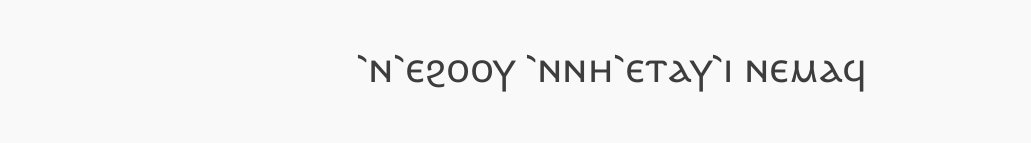⳿ⲛ⳿ⲉϩⲟⲟⲩ ⳿ⲛⲛⲏ⳿ⲉⲧⲁⲩ⳿ⲓ ⲛⲉⲙⲁϥ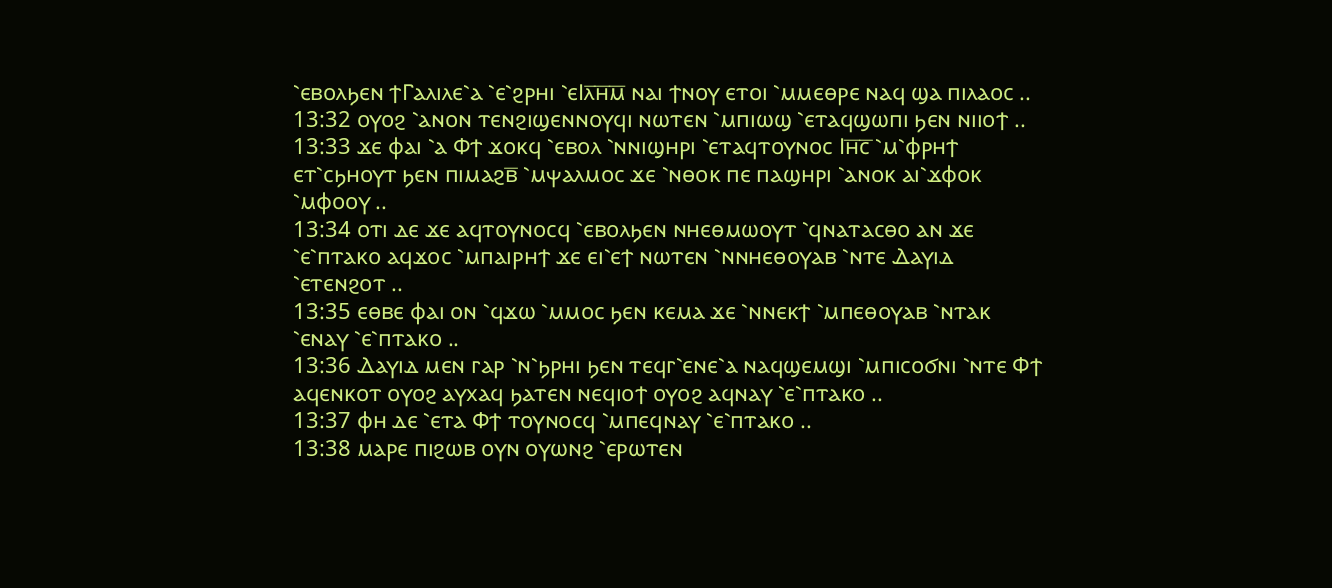⳿ⲉⲃⲟⲗϧⲉⲛ ϯⲄⲁⲗⲓⲗⲉ⳿ⲁ ⳿ⲉ⳿ϩⲣⲏⲓ ⳿ⲉⲒⲗ̅ⲏ̅ⲙ̅ ⲛⲁⲓ ϯⲛⲟⲩ ⲉⲧⲟⲓ ⳿ⲙⲙⲉⲑⲣⲉ ⲛⲁϥ ϣⲁ ⲡⲓⲗⲁⲟⲥ ..
13:32 ⲟⲩⲟϩ ⳿ⲁⲛⲟⲛ ⲧⲉⲛϩⲓϣⲉⲛⲛⲟⲩϥⲓ ⲛⲱⲧⲉⲛ ⳿ⲙⲡⲓⲱϣ ⳿ⲉⲧⲁϥϣⲱⲡⲓ ϧⲉⲛ ⲛⲓⲓⲟϯ ..
13:33 ϫⲉ ⲫⲁⲓ ⳿ⲁ Ⲫϯ ϫⲟⲕϥ ⳿ⲉⲃⲟⲗ ⳿ⲛⲛⲓϣⲏⲣⲓ ⳿ⲉⲧⲁϥⲧⲟⲩⲛⲟⲥ Ⲓⲏ̅ⲥ̅ ⳿ⲙ⳿ⲫⲣⲏϯ ⲉⲧ⳿ⲥϧⲏⲟⲩⲧ ϧⲉⲛ ⲡⲓⲙⲁϩⲃ̅ ⳿ⲙⲯⲁⲗⲙⲟⲥ ϫⲉ ⳿ⲛⲑⲟⲕ ⲡⲉ ⲡⲁϣⲏⲣⲓ ⳿ⲁⲛⲟⲕ ⲁⲓ⳿ϫⲫⲟⲕ ⳿ⲙⲫⲟⲟⲩ ..
13:34 ⲟⲧⲓ ⲇⲉ ϫⲉ ⲁϥⲧⲟⲩⲛⲟⲥϥ ⳿ⲉⲃⲟⲗϧⲉⲛ ⲛⲏⲉⲑⲙⲱⲟⲩⲧ ⳿ϥⲛⲁⲧⲁⲥⲑⲟ ⲁⲛ ϫⲉ ⳿ⲉ⳿ⲡⲧⲁⲕⲟ ⲁϥϫⲟⲥ ⳿ⲙⲡⲁⲓⲣⲏϯ ϫⲉ ⲉⲓ⳿ⲉϯ ⲛⲱⲧⲉⲛ ⳿ⲛⲛⲏⲉⲑⲟⲩⲁⲃ ⳿ⲛⲧⲉ Ⲇⲁⲩⲓⲇ ⳿ⲉⲧⲉⲛϩⲟⲧ ..
13:35 ⲉⲑⲃⲉ ⲫⲁⲓ ⲟⲛ ⳿ϥϫⲱ ⳿ⲙⲙⲟⲥ ϧⲉⲛ ⲕⲉⲙⲁ ϫⲉ ⳿ⲛⲛⲉⲕϯ ⳿ⲙⲡⲉⲑⲟⲩⲁⲃ ⳿ⲛⲧⲁⲕ ⳿ⲉⲛⲁⲩ ⳿ⲉ⳿ⲡⲧⲁⲕⲟ ..
13:36 Ⲇⲁⲩⲓⲇ ⲙⲉⲛ ⲅⲁⲣ ⳿ⲛ⳿ϧⲣⲏⲓ ϧⲉⲛ ⲧⲉϥⲅ⳿ⲉⲛⲉ⳿ⲁ ⲛⲁϥϣⲉⲙϣⲓ ⳿ⲙⲡⲓⲥⲟϭⲛⲓ ⳿ⲛⲧⲉ Ⲫϯ ⲁϥⲉⲛⲕⲟⲧ ⲟⲩⲟϩ ⲁⲩⲭⲁϥ ϧⲁⲧⲉⲛ ⲛⲉϥⲓⲟϯ ⲟⲩⲟϩ ⲁϥⲛⲁⲩ ⳿ⲉ⳿ⲡⲧⲁⲕⲟ ..
13:37 ⲫⲏ ⲇⲉ ⳿ⲉⲧⲁ Ⲫϯ ⲧⲟⲩⲛⲟⲥϥ ⳿ⲙⲡⲉϥⲛⲁⲩ ⳿ⲉ⳿ⲡⲧⲁⲕⲟ ..
13:38 ⲙⲁⲣⲉ ⲡⲓϩⲱⲃ ⲟⲩⲛ ⲟⲩⲱⲛϩ ⳿ⲉⲣⲱⲧⲉⲛ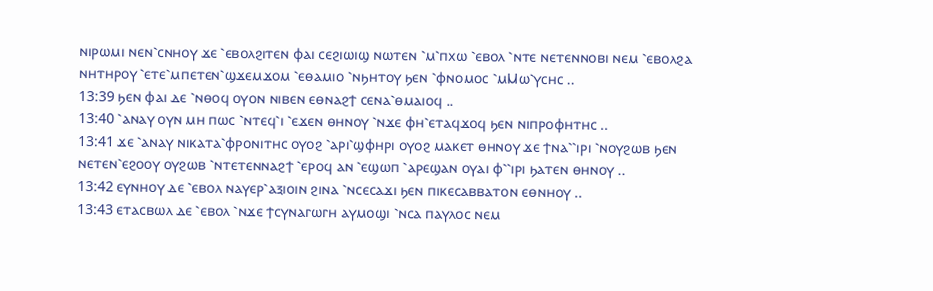ⲛⲓⲣⲱⲙⲓ ⲛⲉⲛ⳿ⲥⲛⲏⲟⲩ ϫⲉ ⳿ⲉⲃⲟⲗϩⲓⲧⲉⲛ ⲫⲁⲓ ⲥⲉϩⲓⲱⲓϣ ⲛⲱⲧⲉⲛ ⳿ⲙ⳿ⲡⲭⲱ ⳿ⲉⲃⲟⲗ ⳿ⲛⲧⲉ ⲛⲉⲧⲉⲛⲛⲟⲃⲓ ⲛⲉⲙ ⳿ⲉⲃⲟⲗϩⲁ ⲛⲏⲧⲏⲣⲟⲩ ⳿ⲉⲧⲉ⳿ⲙⲡⲉⲧⲉⲛ⳿ϣϫⲉⲙϫⲟⲙ ⳿ⲉⲑⲁⲙⲓⲟ ⳿ⲛϧⲏⲧⲟⲩ ϧⲉⲛ ⳿ⲫⲛⲟⲙⲟⲥ ⳿ⲙⲘⲱ⳿ⲩⲥⲏⲥ ..
13:39 ϧⲉⲛ ⲫⲁⲓ ⲇⲉ ⳿ⲛⲑⲟϥ ⲟⲩⲟⲛ ⲛⲓⲃⲉⲛ ⲉⲑⲛⲁϩϯ ⲥⲉⲛⲁ⳿ⲑⲙⲁⲓⲟϥ ..
13:40 ⳿ⲁⲛⲁⲩ ⲟⲩⲛ ⲙⲏ ⲡⲱⲥ ⳿ⲛⲧⲉϥ⳿ⲓ ⳿ⲉϫⲉⲛ ⲑⲏⲛⲟⲩ ⳿ⲛϫⲉ ⲫⲏ⳿ⲉⲧⲁϥϫⲟϥ ϧⲉⲛ ⲛⲓⲡⲣⲟⲫⲏⲧⲏⲥ ..
13:41 ϫⲉ ⳿ⲁⲛⲁⲩ ⲛⲓⲕⲁⲧⲁ⳿ⲫⲣⲟⲛⲓⲧⲏⲥ ⲟⲩⲟϩ ⳿ⲁⲣⲓ⳿ϣⲫⲏⲣⲓ ⲟⲩⲟϩ ⲙⲁⲕⲉⲧ ⲑⲏⲛⲟⲩ ϫⲉ ϯⲛⲁ⳿⳿ⲓⲣⲓ ⳿ⲛⲟⲩϩⲱⲃ ϧⲉⲛ ⲛⲉⲧⲉⲛ⳿ⲉϩⲟⲟⲩ ⲟⲩϩⲱⲃ ⳿ⲛⲧⲉⲧⲉⲛⲛⲁϩϯ ⳿ⲉⲣⲟϥ ⲁⲛ ⳿ⲉϣⲱⲡ ⳿ⲁⲣⲉϣⲁⲛ ⲟⲩⲁⲓ ⲫ⳿⳿ⲓⲣⲓ ϧⲁⲧⲉⲛ ⲑⲏⲛⲟⲩ ..
13:42 ⲉⲩⲛⲏⲟⲩ ⲇⲉ ⳿ⲉⲃⲟⲗ ⲛⲁⲩⲉⲣ⳿ⲁⲝⲓⲟⲓⲛ ϩⲓⲛⲁ ⳿ⲛⲥⲉⲥⲁϫⲓ ϧⲉⲛ ⲡⲓⲕⲉⲥⲁⲃⲃⲁⲧⲟⲛ ⲉⲑⲛⲏⲟⲩ ..
13:43 ⲉⲧⲁⲥⲃⲱⲗ ⲇⲉ ⳿ⲉⲃⲟⲗ ⳿ⲛϫⲉ ϯⲥⲩⲛⲁⲅⲱⲅⲏ ⲁⲩⲙⲟϣⲓ ⳿ⲛⲥⲁ ⲡⲁⲩⲗⲟⲥ ⲛⲉⲙ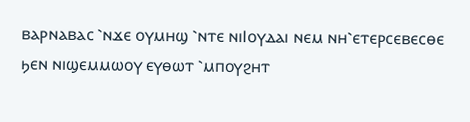ⲃⲁⲣⲛⲁⲃⲁⲥ ⳿ⲛϫⲉ ⲟⲩⲙⲏϣ ⳿ⲛⲧⲉ ⲛⲓⲒⲟⲩⲇⲁⲓ ⲛⲉⲙ ⲛⲏ⳿ⲉⲧⲉⲣⲥⲉⲃⲉⲥⲑⲉ ϧⲉⲛ ⲛⲓϣⲉⲙⲙⲱⲟⲩ ⲉⲩⲑⲱⲧ ⳿ⲙⲡⲟⲩϩⲏⲧ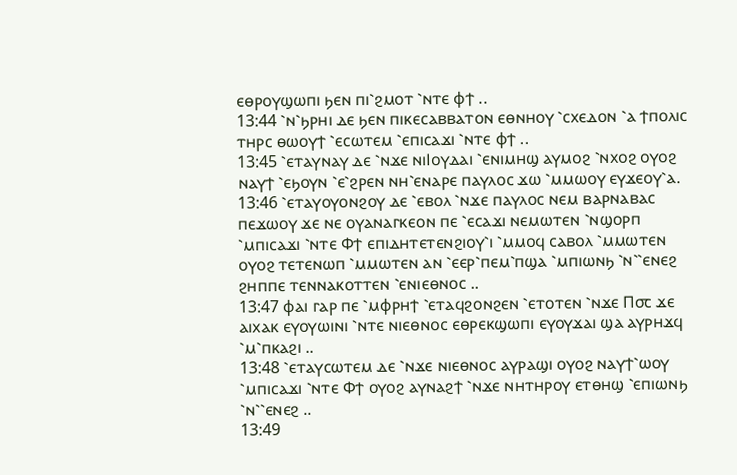ⲉⲑⲣⲟⲩϣⲱⲡⲓ ϧⲉⲛ ⲡⲓ⳿ϩⲙⲟⲧ ⳿ⲛⲧⲉ ⲫϯ ..
13:44 ⳿ⲛ⳿ϧⲣⲏⲓ ⲇⲉ ϧⲉⲛ ⲡⲓⲕⲉⲥⲁⲃⲃⲁⲧⲟⲛ ⲉⲑⲛⲏⲟⲩ ⳿ⲥⲭⲉⲇⲟⲛ ⳿ⲁ ϯⲡⲟⲗⲓⲥ ⲧⲏⲣⲥ ⲑⲱⲟⲩϯ ⳿ⲉⲥⲱⲧⲉⲙ ⳿ⲉⲡⲓⲥⲁϫⲓ ⳿ⲛⲧⲉ ⲫϯ ..
13:45 ⳿ⲉⲧⲁⲩⲛⲁⲩ ⲇⲉ ⳿ⲛϫⲉ ⲛⲓⲒⲟⲩⲇⲁⲓ ⳿ⲉⲛⲓⲙⲏϣ ⲁⲩⲙⲟϩ ⳿ⲛⲭⲟϩ ⲟⲩⲟϩ ⲛⲁⲩϯ ⳿ⲉϧⲟⲩⲛ ⳿ⲉ⳿ϩⲣⲉⲛ ⲛⲏ⳿ⲉⲛⲁⲣⲉ ⲡⲁⲩⲗⲟⲥ ϫⲱ ⳿ⲙⲙⲱⲟⲩ ⲉⲩϫⲉⲟⲩ⳿ⲁ.
13:46 ⳿ⲉⲧⲁⲩⲟⲩⲟⲛϩⲟⲩ ⲇⲉ ⳿ⲉⲃⲟⲗ ⳿ⲛϫⲉ ⲡⲁⲩⲗⲟⲥ ⲛⲉⲙ ⲃⲁⲣⲛⲁⲃⲁⲥ ⲡⲉϫⲱⲟⲩ ϫⲉ ⲛⲉ ⲟⲩⲁⲛⲁⲅⲕⲉⲟⲛ ⲡⲉ ⳿ⲉⲥⲁϫⲓ ⲛⲉⲙⲱⲧⲉⲛ ⳿ⲛϣⲟⲣⲡ ⳿ⲙⲡⲓⲥⲁϫⲓ ⳿ⲛⲧⲉ Ⲫϯ ⲉⲡⲓⲇⲏⲧⲉⲧⲉⲛϩⲓⲟⲩ⳿ⲓ ⳿ⲙⲙⲟϥ ⲥⲁⲃⲟⲗ ⳿ⲙⲙⲱⲧⲉⲛ ⲟⲩⲟϩ ⲧⲉⲧⲉⲛⲱⲡ ⳿ⲙⲙⲱⲧⲉⲛ ⲁⲛ ⳿ⲉⲉⲣ⳿ⲡⲉⲙ⳿ⲡϣⲁ ⳿ⲙⲡⲓⲱⲛϧ ⳿ⲛ⳿⳿ⲉⲛⲉϩ ϩⲏⲡⲡⲉ ⲧⲉⲛⲛⲁⲕⲟⲧⲧⲉⲛ ⳿ⲉⲛⲓⲉⲑⲛⲟⲥ ..
13:47 ⲫⲁⲓ ⲅⲁⲣ ⲡⲉ ⳿ⲙⲫⲣⲏϯ ⳿ⲉⲧⲁϥϩⲟⲛϩⲉⲛ ⳿ⲉⲧⲟⲧⲉⲛ ⳿ⲛϫⲉ Ⲡ⳪ ϫⲉ ⲁⲓⲭⲁⲕ ⲉⲩⲟⲩⲱⲓⲛⲓ ⳿ⲛⲧⲉ ⲛⲓⲉⲑⲛⲟⲥ ⲉⲑⲣⲉⲕϣⲱⲡⲓ ⲉⲩⲟⲩϫⲁⲓ ϣⲁ ⲁⲩⲣⲏϫϥ ⳿ⲙ⳿ⲡⲕⲁϩⲓ ..
13:48 ⳿ⲉⲧⲁⲩⲥⲱⲧⲉⲙ ⲇⲉ ⳿ⲛϫⲉ ⲛⲓⲉⲑⲛⲟⲥ ⲁⲩⲣⲁϣⲓ ⲟⲩⲟϩ ⲛⲁⲩϯ⳿ⲱⲟⲩ ⳿ⲙⲡⲓⲥⲁϫⲓ ⳿ⲛⲧⲉ Ⲫϯ ⲟⲩⲟϩ ⲁⲩⲛⲁϩϯ ⳿ⲛϫⲉ ⲛⲏⲧⲏⲣⲟⲩ ⲉⲧⲑⲏϣ ⳿ⲉⲡⲓⲱⲛϧ ⳿ⲛ⳿⳿ⲉⲛⲉϩ ..
13:49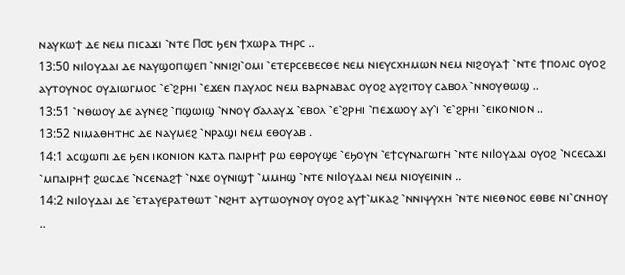ⲛⲁⲩⲕⲱϯ ⲇⲉ ⲛⲉⲙ ⲡⲓⲥⲁϫⲓ ⳿ⲛⲧⲉ Ⲡ⳪ ϧⲉⲛ ϯⲭⲱⲣⲁ ⲧⲏⲣⲥ ..
13:50 ⲛⲓⲒⲟⲩⲇⲁⲓ ⲇⲉ ⲛⲁⲩϣⲟⲡϣⲉⲡ ⳿ⲛⲛⲓϩⲓ⳿ⲟⲙⲓ ⳿ⲉⲧⲉⲣⲥⲉⲃⲉⲥⲑⲉ ⲛⲉⲙ ⲛⲓⲉⲩⲥⲭⲏⲙⲱⲛ ⲛⲉⲙ ⲛⲓϩⲟⲩⲁϯ ⳿ⲛⲧⲉ ϯⲡⲟⲗⲓⲥ ⲟⲩⲟϩ ⲁⲩⲧⲟⲩⲛⲟⲥ ⲟⲩⲇⲓⲱⲅⲙⲟⲥ ⳿ⲉ⳿ϩⲣⲏⲓ ⳿ⲉϫⲉⲛ ⲡⲁⲩⲗⲟⲥ ⲛⲉⲙ ⲃⲁⲣⲛⲁⲃⲁⲥ ⲟⲩⲟϩ ⲁⲩϩⲓⲧⲟⲩ ⲥⲁⲃⲟⲗ ⳿ⲛⲛⲟⲩⲑⲱϣ ..
13:51 ⳿ⲛⲑⲱⲟⲩ ⲇⲉ ⲁⲩⲛⲉϩ ⳿ⲡϣⲱⲓϣ ⳿ⲛⲛⲟⲩ ϭⲁⲗⲁⲩϫ ⳿ⲉⲃⲟⲗ ⳿ⲉ⳿ϩⲣⲏⲓ ⳿ⲡⲉϫⲱⲟⲩ ⲁⲩ⳿ⲓ ⳿ⲉ⳿ϩⲣⲏⲓ ⳿ⲉⲓⲕⲟⲛⲓⲟⲛ ..
13:52 ⲛⲓⲙⲁⲑⲏⲧⲏⲥ ⲇⲉ ⲛⲁⲩⲙⲉϩ ⳿ⲛⲣⲁϣⲓ ⲛⲉⲙ ⲉⲑⲟⲩⲁⲃ .
14:1 ⲁⲥϣⲱⲡⲓ ⲇⲉ ϧⲉⲛ ⲓⲕⲟⲛⲓⲟⲛ ⲕⲁⲧⲁ ⲡⲁⲓⲣⲏϯ ⲣⲱ ⲉⲑⲣⲟⲩϣⲉ ⳿ⲉϧⲟⲩⲛ ⳿ⲉϯⲥⲩⲛⲁⲅⲱⲅⲏ ⳿ⲛⲧⲉ ⲛⲓⲒⲟⲩⲇⲁⲓ ⲟⲩⲟϩ ⳿ⲛⲥⲉⲥⲁϫⲓ ⳿ⲙⲡⲁⲓⲣⲏϯ ϩⲱⲥⲇⲉ ⳿ⲛⲥⲉⲛⲁϩϯ ⳿ⲛϫⲉ ⲟⲩⲛⲓϣϯ ⳿ⲙⲙⲏϣ ⳿ⲛⲧⲉ ⲛⲓⲒⲟⲩⲇⲁⲓ ⲛⲉⲙ ⲛⲓⲟⲩⲉⲓⲛⲓⲛ ..
14:2 ⲛⲓⲒⲟⲩⲇⲁⲓ ⲇⲉ ⳿ⲉⲧⲁⲩⲉⲣⲁⲧⲑⲱⲧ ⳿ⲛϩⲏⲧ ⲁⲩⲧⲱⲟⲩⲛⲟⲩ ⲟⲩⲟϩ ⲁⲩϯ⳿ⲙⲕⲁϩ ⳿ⲛⲛⲓⲯⲩⲭⲏ ⳿ⲛⲧⲉ ⲛⲓⲉⲑⲛⲟⲥ ⲉⲑⲃⲉ ⲛⲓ⳿ⲥⲛⲏⲟⲩ ..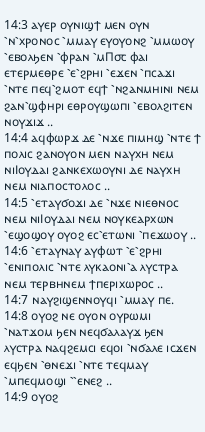14:3 ⲁⲩⲉⲣ ⲟⲩⲛⲓϣϯ ⲙⲉⲛ ⲟⲩⲛ ⳿ⲛ⳿ⲭⲣⲟⲛⲟⲥ ⳿ⲙⲙⲁⲩ ⲉⲩⲟⲩⲟⲛϩ ⳿ⲙⲙⲱⲟⲩ ⳿ⲉⲃⲟⲗϧⲉⲛ ⳿ⲫⲣⲁⲛ ⳿ⲙⲠ⳪ ⲫⲁⲓ ⲉⲧⲉⲣⲙⲉⲑⲣⲉ ⳿ⲉ⳿ϩⲣⲏⲓ ⳿ⲉϫⲉⲛ ⳿ⲡⲥⲁϫⲓ ⳿ⲛⲧⲉ ⲡⲉϥ⳿ϩⲙⲟⲧ ⲉϥϯ ⳿ⲛϩⲁⲛⲙⲏⲓⲛⲓ ⲛⲉⲙ ϩⲁⲛ⳿ϣⲫⲏⲣⲓ ⲉⲑⲣⲟⲩϣⲱⲡⲓ ⳿ⲉⲃⲟⲗϩⲓⲧⲉⲛ ⲛⲟⲩϫⲓϫ ..
14:4 ⲁϥⲫⲱⲣϫ ⲇⲉ ⳿ⲛϫⲉ ⲡⲓⲙⲏϣ ⳿ⲛⲧⲉ ϯ ⲡⲟⲗⲓⲥ ϩⲁⲛⲟⲩⲟⲛ ⲙⲉⲛ ⲛⲁⲩⲭⲏ ⲛⲉⲙ ⲛⲓⲒⲟⲩⲇⲁⲓ ϩⲁⲛⲕⲉⲭⲱⲟⲩⲛⲓ ⲇⲉ ⲛⲁⲩⲭⲏ ⲛⲉⲙ ⲛⲓⲁⲡⲟⲥⲧⲟⲗⲟⲥ ..
14:5 ⳿ⲉⲧⲁⲩϭⲟϫⲓ ⲇⲉ ⳿ⲛϫⲉ ⲛⲓⲉⲑⲛⲟⲥ ⲛⲉⲙ ⲛⲓⲒⲟⲩⲇⲁⲓ ⲛⲉⲙ ⲛⲟⲩⲕⲉⲁⲣⲭⲱⲛ ⳿ⲉϣⲟϣⲟⲩ ⲟⲩⲟϩ ⲉⲥ⳿ⲉⲧⲱⲛⲓ ⳿ⲡⲉϫⲱⲟⲩ ..
14:6 ⳿ⲉⲧⲁⲩⲛⲁⲩ ⲁⲩⲫⲱⲧ ⳿ⲉ⳿ϩⲣⲏⲓ ⳿ⲉⲛⲓⲡⲟⲗⲓⲥ ⳿ⲛⲧⲉ ⲗⲩⲕⲁⲟⲛⲓ⳿ⲁ ⲗⲩⲥⲧⲣⲁ ⲛⲉⲙ ⲧⲉⲣⲃⲏⲛⲉⲙ ϯⲡⲉⲣⲓⲭⲱⲣⲟⲥ ..
14:7 ⲛⲁⲩϩⲓϣⲉⲛⲛⲟⲩϥⲓ ⳿ⲙⲙⲁⲩ ⲡⲉ.
14:8 ⲟⲩⲟϩ ⲛⲉ ⲟⲩⲟⲛ ⲟⲩⲣⲱⲙⲓ ⳿ⲛⲁⲧϫⲟⲙ ϧⲉⲛ ⲛⲉϥϭⲁⲗⲁⲩϫ ϧⲉⲛ ⲗⲩⲥⲧⲣⲁ ⲛⲁϥϩⲉⲙⲥⲓ ⲉϥⲟⲓ ⳿ⲛϭⲁⲗⲉ ⲓⲥϫⲉⲛ ⲉϥϧⲉⲛ ⳿ⲑⲛⲉϫⲓ ⳿ⲛⲧⲉ ⲧⲉϥⲙⲁⲩ ⳿ⲙⲡⲉϥⲙⲟϣⲓ ⳿⳿ⲉⲛⲉϩ ..
14:9 ⲟⲩⲟϩ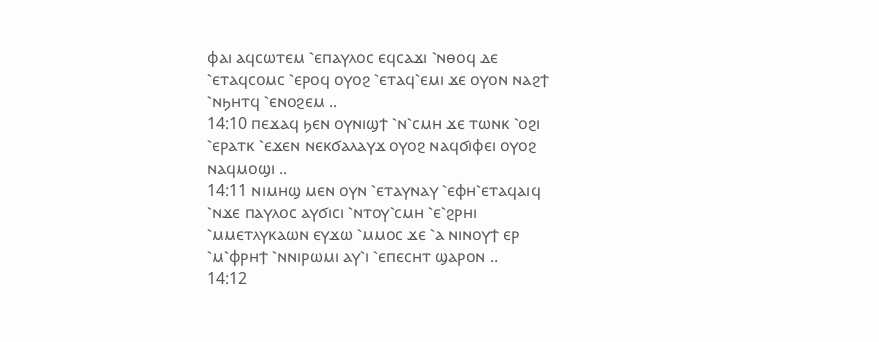ⲫⲁⲓ ⲁϥⲥⲱⲧⲉⲙ ⳿ⲉⲡⲁⲩⲗⲟⲥ ⲉϥⲥⲁϫⲓ ⳿ⲛⲑⲟϥ ⲇⲉ ⳿ⲉⲧⲁϥⲥⲟⲙⲥ ⳿ⲉⲣⲟϥ ⲟⲩⲟϩ ⳿ⲉⲧⲁϥ⳿ⲉⲙⲓ ϫⲉ ⲟⲩⲟⲛ ⲛⲁϩϯ ⳿ⲛϧⲏⲧϥ ⳿ⲉⲛⲟϩⲉⲙ ..
14:10 ⲡⲉϫⲁϥ ϧⲉⲛ ⲟⲩⲛⲓϣϯ ⳿ⲛ⳿ⲥⲙⲏ ϫⲉ ⲧⲱⲛⲕ ⳿ⲟϩⲓ ⳿ⲉⲣⲁⲧⲕ ⳿ⲉϫⲉⲛ ⲛⲉⲕϭⲁⲗⲁⲩϫ ⲟⲩⲟϩ ⲛⲁϥϭⲓⲫⲉⲓ ⲟⲩⲟϩ ⲛⲁϥⲙⲟϣⲓ ..
14:11 ⲛⲓⲙⲏϣ ⲙⲉⲛ ⲟⲩⲛ ⳿ⲉⲧⲁⲩⲛⲁⲩ ⳿ⲉⲫⲏ⳿ⲉⲧⲁϥⲁⲓϥ ⳿ⲛϫⲉ ⲡⲁⲩⲗⲟⲥ ⲁⲩϭⲓⲥⲓ ⳿ⲛⲧⲟⲩ⳿ⲥⲙⲏ ⳿ⲉ⳿ϩⲣⲏⲓ ⳿ⲙⲙⲉⲧⲗⲩⲕⲁⲱⲛ ⲉⲩϫⲱ ⳿ⲙⲙⲟⲥ ϫⲉ ⳿ⲁ ⲛⲓⲛⲟⲩϯ ⲉⲣ ⳿ⲙ⳿ⲫⲣⲏϯ ⳿ⲛⲛⲓⲣⲱⲙⲓ ⲁⲩ⳿ⲓ ⳿ⲉⲡⲉⲥⲏⲧ ϣⲁⲣⲟⲛ ..
14:12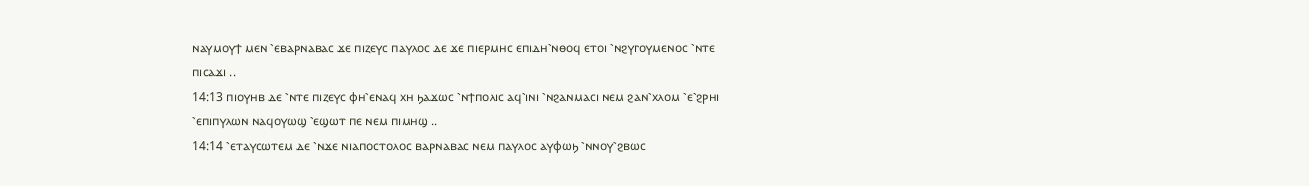ⲛⲁⲩⲙⲟⲩϯ ⲙⲉⲛ ⳿ⲉⲃⲁⲣⲛⲁⲃⲁⲥ ϫⲉ ⲡⲓⲍⲉⲩⲥ ⲡⲁⲩⲗⲟⲥ ⲇⲉ ϫⲉ ⲡⲓⲉⲣⲙⲏⲥ ⲉⲡⲓⲇⲏ⳿ⲛⲑⲟϥ ⲉⲧⲟⲓ ⳿ⲛϩⲩⲅⲟⲩⲙⲉⲛⲟⲥ ⳿ⲛⲧⲉ ⲡⲓⲥⲁϫⲓ ..
14:13 ⲡⲓⲟⲩⲏⲃ ⲇⲉ ⳿ⲛⲧⲉ ⲡⲓⲍⲉⲩⲥ ⲫⲏ⳿ⲉⲛⲁϥ ⲭⲏ ϧⲁϫⲱⲥ ⳿ⲛϯⲡⲟⲗⲓⲥ ⲁϥ⳿ⲓⲛⲓ ⳿ⲛϩⲁⲛⲙⲁⲥⲓ ⲛⲉⲙ ϩⲁⲛ⳿ⲭⲗⲟⲙ ⳿ⲉ⳿ϩⲣⲏⲓ ⳿ⲉⲡⲓⲡⲩⲗⲱⲛ ⲛⲁϥⲟⲩⲱϣ ⳿ⲉϣⲱⲧ ⲡⲉ ⲛⲉⲙ ⲡⲓⲙⲏϣ ..
14:14 ⳿ⲉⲧⲁⲩⲥⲱⲧⲉⲙ ⲇⲉ ⳿ⲛϫⲉ ⲛⲓⲁⲡⲟⲥⲧⲟⲗⲟⲥ ⲃⲁⲣⲛⲁⲃⲁⲥ ⲛⲉⲙ ⲡⲁⲩⲗⲟⲥ ⲁⲩⲫⲱϧ ⳿ⲛⲛⲟⲩ⳿ϩⲃⲱⲥ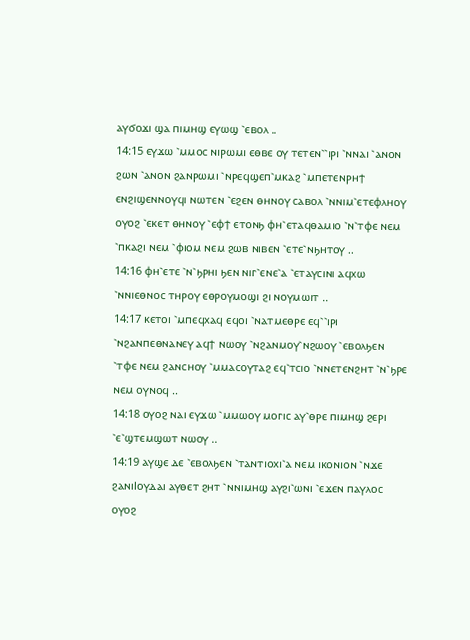ⲁⲩϭⲟϫⲓ ϣⲁ ⲡⲓⲙⲏϣ ⲉⲩⲱϣ ⳿ⲉⲃⲟⲗ ..
14:15 ⲉⲩϫⲱ ⳿ⲙⲙⲟⲥ ⲛⲓⲣⲱⲙⲓ ⲉⲑⲃⲉ ⲟⲩ ⲧⲉⲧⲉⲛ⳿⳿ⲓⲣⲓ ⳿ⲛⲛⲁⲓ ⳿ⲁⲛⲟⲛ ϩⲱⲛ ⳿ⲁⲛⲟⲛ ϩⲁⲛⲣⲱⲙⲓ ⳿ⲛⲣⲉϥϣⲉⲡ⳿ⲙⲕⲁϩ ⳿ⲙⲡⲉⲧⲉⲛⲣⲏϯ ⲉⲛϩⲓϣⲉⲛⲛⲟⲩϥⲓ ⲛⲱⲧⲉⲛ ⳿ⲉϩⲉⲛ ⲑⲏⲛⲟⲩ ⲥⲁⲃⲟⲗ ⳿ⲛⲛⲓⲙ⳿ⲉⲧⲉⲫⲗⲏⲟⲩ ⲟⲩⲟϩ ⳿ⲉⲕⲉⲧ ⲑⲏⲛⲟⲩ ⳿ⲉⲫϯ ⲉⲧⲟⲛϧ ⲫⲏ⳿ⲉⲧⲁϥⲑⲁⲙⲓⲟ ⳿ⲛ⳿ⲧⲫⲉ ⲛⲉⲙ ⳿ⲡⲕⲁϩⲓ ⲛⲉⲙ ⳿ⲫⲓⲟⲙ ⲛⲉⲙ ϩⲱⲃ ⲛⲓⲃⲉⲛ ⳿ⲉⲧⲉ⳿ⲛϧⲏⲧⲟⲩ ..
14:16 ⲫⲏ⳿ⲉⲧⲉ ⳿ⲛ⳿ϧⲣⲏⲓ ϧⲉⲛ ⲛⲓⲅ⳿ⲉⲛⲉ⳿ⲁ ⳿ⲉⲧⲁⲩⲥⲓⲛⲓ ⲁϥⲭⲱ ⳿ⲛⲛⲓⲉⲑⲛⲟⲥ ⲧⲏⲣⲟⲩ ⲉⲑⲣⲟⲩⲙⲟϣⲓ ϩⲓ ⲛⲟⲩⲙⲱⲓⲧ ..
14:17 ⲕⲉⲧⲟⲓ ⳿ⲙⲡⲉϥⲭⲁϥ ⲉϥⲟⲓ ⳿ⲛⲁⲧⲙⲉⲑⲣⲉ ⲉϥ⳿⳿ⲓⲣⲓ ⳿ⲛϩⲁⲛⲡⲉⲑⲛⲁⲛⲉⲩ ⲁϥϯ ⲛⲱⲟⲩ ⳿ⲛϩⲁⲛⲙⲟⲩ⳿ⲛϩⲱⲟⲩ ⳿ⲉⲃⲟⲗϧⲉⲛ ⳿ⲧⲫⲉ ⲛⲉⲙ ϩⲁⲛⲥⲏⲟⲩ ⳿ⲙⲙⲁⲥⲟⲩⲧⲁϩ ⲉϥ⳿ⲧⲥⲓⲟ ⳿ⲛⲛⲉⲧⲉⲛϩⲏⲧ ⳿ⲛ⳿ϧⲣⲉ ⲛⲉⲙ ⲟⲩⲛⲟϥ ..
14:18 ⲟⲩⲟϩ ⲛⲁⲓ ⲉⲩϫⲱ ⳿ⲙⲙⲱⲟⲩ ⲙⲟⲅⲓⲥ ⲁⲩ⳿ⲑⲣⲉ ⲡⲓⲙⲏϣ ϩⲉⲣⲓ ⳿ⲉ⳿ϣⲧⲉⲙϣⲱⲧ ⲛⲱⲟⲩ ..
14:19 ⲁⲩϣⲉ ⲇⲉ ⳿ⲉⲃⲟⲗϧⲉⲛ ⳿ⲧⲁⲛⲧⲓⲟⲭⲓ⳿ⲁ ⲛⲉⲙ ⲓⲕⲟⲛⲓⲟⲛ ⳿ⲛϫⲉ ϩⲁⲛⲓⲒⲟⲩⲇⲁⲓ ⲁⲩⲑⲉⲧ ϩⲏⲧ ⳿ⲛⲛⲓⲙⲏϣ ⲁⲩϩⲓ⳿ⲱⲛⲓ ⳿ⲉϫⲉⲛ ⲡⲁⲩⲗⲟⲥ ⲟⲩⲟϩ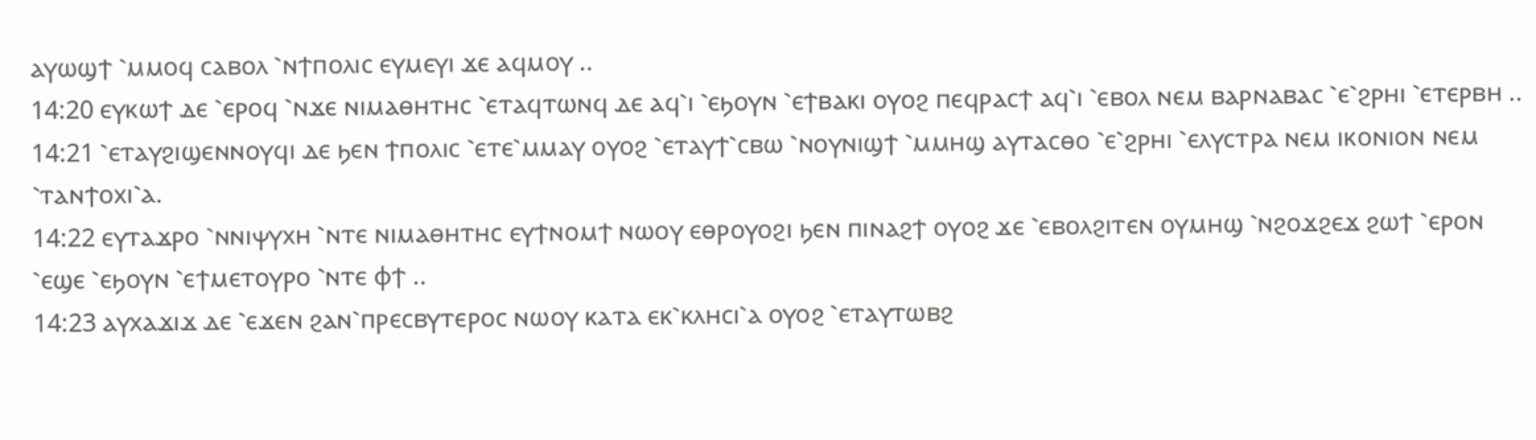ⲁⲩⲱϣϯ ⳿ⲙⲙⲟϥ ⲥⲁⲃⲟⲗ ⳿ⲛϯⲡⲟⲗⲓⲥ ⲉⲩⲙⲉⲩⲓ ϫⲉ ⲁϥⲙⲟⲩ ..
14:20 ⲉⲩⲕⲱϯ ⲇⲉ ⳿ⲉⲣⲟϥ ⳿ⲛϫⲉ ⲛⲓⲙⲁⲑⲏⲧⲏⲥ ⳿ⲉⲧⲁϥⲧⲱⲛϥ ⲇⲉ ⲁϥ⳿ⲓ ⳿ⲉϧⲟⲩⲛ ⳿ⲉϯⲃⲁⲕⲓ ⲟⲩⲟϩ ⲡⲉϥⲣⲁⲥϯ ⲁϥ⳿ⲓ ⳿ⲉⲃⲟⲗ ⲛⲉⲙ ⲃⲁⲣⲛⲁⲃⲁⲥ ⳿ⲉ⳿ϩⲣⲏⲓ ⳿ⲉⲧⲉⲣⲃⲏ ..
14:21 ⳿ⲉⲧⲁⲩϩⲓϣⲉⲛⲛⲟⲩϥⲓ ⲇⲉ ϧⲉⲛ ϯⲡⲟⲗⲓⲥ ⳿ⲉⲧⲉ⳿ⲙⲙⲁⲩ ⲟⲩⲟϩ ⳿ⲉⲧⲁⲩϯ⳿ⲥⲃⲱ ⳿ⲛⲟⲩⲛⲓϣϯ ⳿ⲙⲙⲏϣ ⲁⲩⲧⲁⲥⲑⲟ ⳿ⲉ⳿ϩⲣⲏⲓ ⳿ⲉⲗⲩⲥⲧⲣⲁ ⲛⲉⲙ ⲓⲕⲟⲛⲓⲟⲛ ⲛⲉⲙ ⳿ⲧⲁⲛϯⲟⲭⲓ⳿ⲁ.
14:22 ⲉⲩⲧⲁϫⲣⲟ ⳿ⲛⲛⲓⲯⲩⲭⲏ ⳿ⲛⲧⲉ ⲛⲓⲙⲁⲑⲏⲧⲏⲥ ⲉⲩϯⲛⲟⲙϯ ⲛⲱⲟⲩ ⲉⲑⲣⲟⲩⲟϩⲓ ϧⲉⲛ ⲡⲓⲛⲁϩϯ ⲟⲩⲟϩ ϫⲉ ⳿ⲉⲃⲟⲗϩⲓⲧⲉⲛ ⲟⲩⲙⲏϣ ⳿ⲛϩⲟϫϩⲉϫ ϩⲱϯ ⳿ⲉⲣⲟⲛ ⳿ⲉϣⲉ ⳿ⲉϧⲟⲩⲛ ⳿ⲉϯⲙⲉⲧⲟⲩⲣⲟ ⳿ⲛⲧⲉ ⲫϯ ..
14:23 ⲁⲩⲭⲁϫⲓϫ ⲇⲉ ⳿ⲉϫⲉⲛ ϩⲁⲛ⳿ⲡⲣⲉⲥⲃⲩⲧⲉⲣⲟⲥ ⲛⲱⲟⲩ ⲕⲁⲧⲁ ⲉⲕ⳿ⲕⲗⲏⲥⲓ⳿ⲁ ⲟⲩⲟϩ ⳿ⲉⲧⲁⲩⲧⲱⲃϩ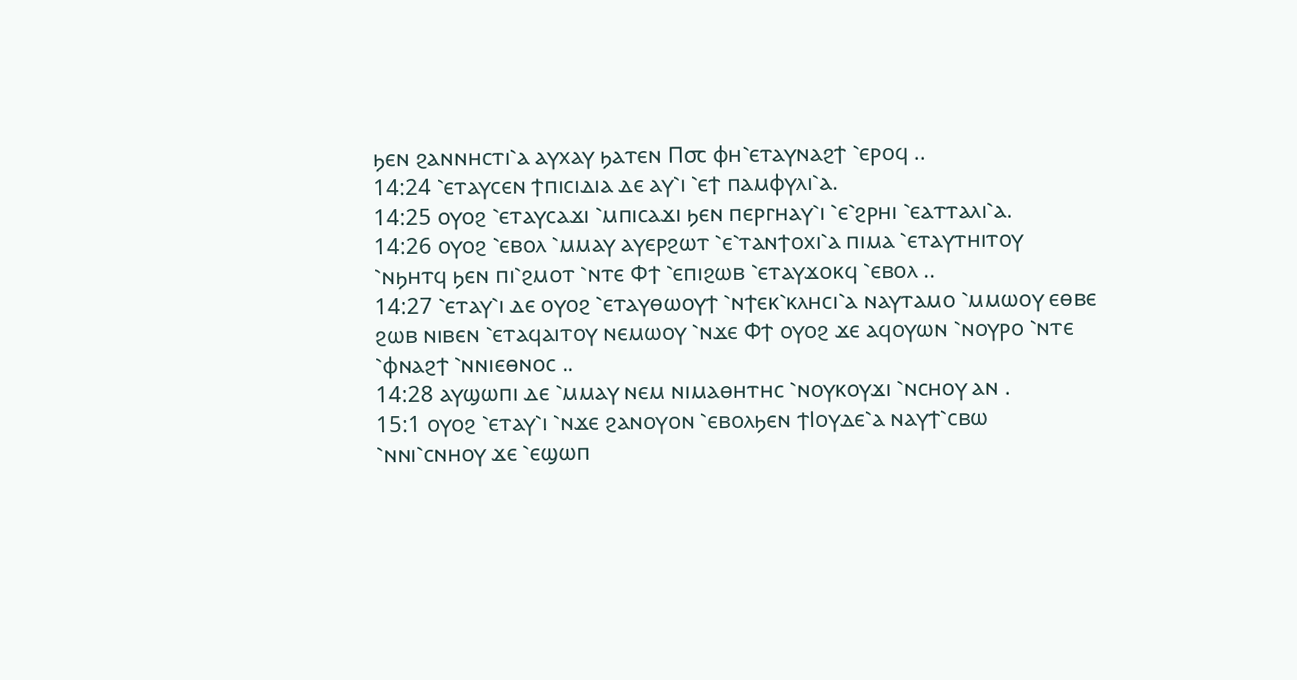ϧⲉⲛ ϩⲁⲛⲛⲏⲥⲧⲓ⳿ⲁ ⲁⲩⲭⲁⲩ ϧⲁⲧⲉⲛ Ⲡ⳪ ⲫⲏ⳿ⲉⲧⲁⲩⲛⲁϩϯ ⳿ⲉⲣⲟϥ ..
14:24 ⳿ⲉⲧⲁⲩⲥⲉⲛ ϯⲡⲓⲥⲓⲇⲓⲁ ⲇⲉ ⲁⲩ⳿ⲓ ⳿ⲉϯ ⲡⲁⲙⲫⲩⲗⲓ⳿ⲁ.
14:25 ⲟⲩⲟϩ ⳿ⲉⲧⲁⲩⲥⲁϫⲓ ⳿ⲙⲡⲓⲥⲁϫⲓ ϧⲉⲛ ⲡⲉⲣⲅⲏⲁⲩ⳿ⲓ ⳿ⲉ⳿ϩⲣⲏⲓ ⳿ⲉⲁⲧⲧⲁⲗⲓ⳿ⲁ.
14:26 ⲟⲩⲟϩ ⳿ⲉⲃⲟⲗ ⳿ⲙⲙⲁⲩ ⲁⲩⲉⲣϩⲱⲧ ⳿ⲉ⳿ⲧⲁⲛϯⲟⲭⲓ⳿ⲁ ⲡⲓⲙⲁ ⳿ⲉⲧⲁⲩⲧⲏⲓⲧⲟⲩ ⳿ⲛϧⲏⲧϥ ϧⲉⲛ ⲡⲓ⳿ϩⲙⲟⲧ ⳿ⲛⲧⲉ Ⲫϯ ⳿ⲉⲡⲓϩⲱⲃ ⳿ⲉⲧⲁⲩϫⲟⲕϥ ⳿ⲉⲃⲟⲗ ..
14:27 ⳿ⲉⲧⲁⲩ⳿ⲓ ⲇⲉ ⲟⲩⲟϩ ⳿ⲉⲧⲁⲩⲑⲱⲟⲩϯ ⳿ⲛϯⲉⲕ⳿ⲕⲗⲏⲥⲓ⳿ⲁ ⲛⲁⲩⲧⲁⲙⲟ ⳿ⲙⲙⲱⲟⲩ ⲉⲑⲃⲉ ϩⲱⲃ ⲛⲓⲃⲉⲛ ⳿ⲉⲧⲁϥⲁⲓⲧⲟⲩ ⲛⲉⲙⲱⲟⲩ ⳿ⲛϫⲉ Ⲫϯ ⲟⲩⲟϩ ϫⲉ ⲁϥⲟⲩⲱⲛ ⳿ⲛⲟⲩⲣⲟ ⳿ⲛⲧⲉ ⳿ⲫⲛⲁϩϯ ⳿ⲛⲛⲓⲉⲑⲛⲟⲥ ..
14:28 ⲁⲩϣⲱⲡⲓ ⲇⲉ ⳿ⲙⲙⲁⲩ ⲛⲉⲙ ⲛⲓⲙⲁⲑⲏⲧⲏⲥ ⳿ⲛⲟⲩⲕⲟⲩϫⲓ ⳿ⲛⲥⲏⲟⲩ ⲁⲛ .
15:1 ⲟⲩⲟϩ ⳿ⲉⲧⲁⲩ⳿ⲓ ⳿ⲛϫⲉ ϩⲁⲛⲟⲩⲟⲛ ⳿ⲉⲃⲟⲗϧⲉⲛ ϯⲒⲟⲩⲇⲉ⳿ⲁ ⲛⲁⲩϯ⳿ⲥⲃⲱ ⳿ⲛⲛⲓ⳿ⲥⲛⲏⲟⲩ ϫⲉ ⳿ⲉϣⲱⲡ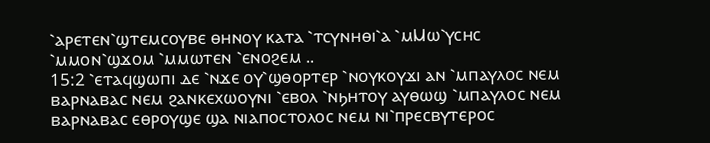⳿ⲁⲣⲉⲧⲉⲛ⳿ϣⲧⲉⲙⲥⲟⲩⲃⲉ ⲑⲏⲛⲟⲩ ⲕⲁⲧⲁ ⳿ⲧⲥⲩⲛⲏⲑⲓ⳿ⲁ ⳿ⲙⲘⲱ⳿ⲩⲥⲏⲥ ⳿ⲙⲙⲟⲛ⳿ϣϫⲟⲙ ⳿ⲙⲙⲱⲧⲉⲛ ⳿ⲉⲛⲟϩⲉⲙ ..
15:2 ⳿ⲉⲧⲁϥϣⲱⲡⲓ ⲇⲉ ⳿ⲛϫⲉ ⲟⲩ⳿ϣⲑⲟⲣⲧⲉⲣ ⳿ⲛⲟⲩⲕⲟⲩϫⲓ ⲁⲛ ⳿ⲙⲡⲁⲩⲗⲟⲥ ⲛⲉⲙ ⲃⲁⲣⲛⲁⲃⲁⲥ ⲛⲉⲙ ϩⲁⲛⲕⲉⲭⲱⲟⲩⲛⲓ ⳿ⲉⲃⲟⲗ ⳿ⲛϧⲏⲧⲟⲩ ⲁⲩⲑⲱϣ ⳿ⲙⲡⲁⲩⲗⲟⲥ ⲛⲉⲙ ⲃⲁⲣⲛⲁⲃⲁⲥ ⲉⲑⲣⲟⲩϣⲉ ϣⲁ ⲛⲓⲁⲡⲟⲥⲧⲟⲗⲟⲥ ⲛⲉⲙ ⲛⲓ⳿ⲡⲣⲉⲥⲃⲩⲧⲉⲣⲟⲥ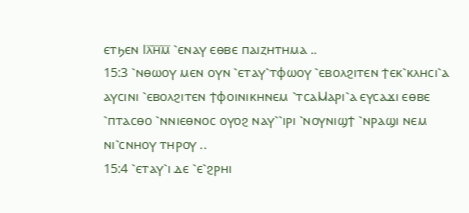ⲉⲧϧⲉⲛ Ⲓⲗ̅ⲏ̅ⲙ̅ ⳿ⲉⲛⲁⲩ ⲉⲑⲃⲉ ⲡⲁⲓⲍⲏⲧⲏⲙⲁ ..
15:3 ⳿ⲛⲑⲱⲟⲩ ⲙⲉⲛ ⲟⲩⲛ ⳿ⲉⲧⲁⲩ⳿ⲧⲫⲱⲟⲩ ⳿ⲉⲃⲟⲗϩⲓⲧⲉⲛ ϯⲉⲕ⳿ⲕⲗⲏⲥⲓ⳿ⲁ ⲁⲩⲥⲓⲛⲓ ⳿ⲉⲃⲟⲗϩⲓⲧⲉⲛ ϯⲫⲟⲓⲛⲓⲕⲏⲛⲉⲙ ⳿ⲧⲥⲁⲘⲁⲣⲓ⳿ⲁ ⲉⲩⲥⲁϫⲓ ⲉⲑⲃⲉ ⳿ⲡⲧⲁⲥⲑⲟ ⳿ⲛⲛⲓⲉⲑⲛⲟⲥ ⲟⲩⲟϩ ⲛⲁⲩ⳿⳿ⲓⲣⲓ ⳿ⲛⲟⲩⲛⲓϣϯ ⳿ⲛⲣⲁϣⲓ ⲛⲉⲙ ⲛⲓ⳿ⲥⲛⲏⲟⲩ ⲧⲏⲣⲟⲩ ..
15:4 ⳿ⲉⲧⲁⲩ⳿ⲓ ⲇⲉ ⳿ⲉ⳿ϩⲣⲏⲓ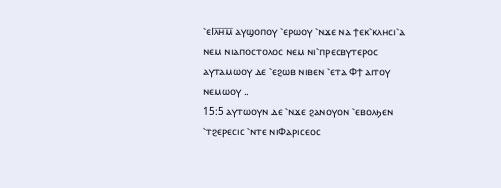⳿ⲉⲒⲗ̅ⲏ̅ⲙ̅ ⲁⲩϣⲟⲡⲟⲩ ⳿ⲉⲣⲱⲟⲩ ⳿ⲛϫⲉ ⲛⲁ ϯⲉⲕ⳿ⲕⲗⲏⲥⲓ⳿ⲁ ⲛⲉⲙ ⲛⲓⲁⲡⲟⲥⲧⲟⲗⲟⲥ ⲛⲉⲙ ⲛⲓ⳿ⲡⲣⲉⲥⲃⲩⲧⲉⲣⲟⲥ ⲁⲩⲧⲁⲙⲱⲟⲩ ⲇⲉ ⳿ⲉϩⲱⲃ ⲛⲓⲃⲉⲛ ⳿ⲉⲧⲁ Ⲫϯ ⲁⲓⲧⲟⲩ ⲛⲉⲙⲱⲟⲩ ..
15:5 ⲁⲩⲧⲱⲟⲩⲛ ⲇⲉ ⳿ⲛϫⲉ ϩⲁⲛⲟⲩⲟⲛ ⳿ⲉⲃⲟⲗϧⲉⲛ ⳿ⲧϩⲉⲣⲉⲥⲓⲥ ⳿ⲛⲧⲉ ⲛⲓⲪⲁⲣⲓⲥⲉⲟⲥ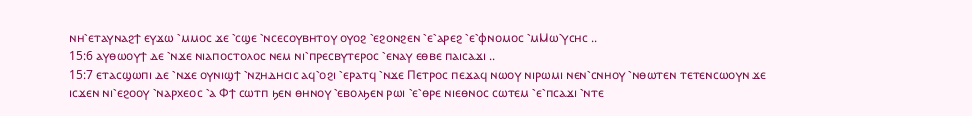ⲛⲏ⳿ⲉⲧⲁⲩⲛⲁϩϯ ⲉⲩϫⲱ ⳿ⲙⲙⲟⲥ ϫⲉ ⳿ⲥϣⲉ ⳿ⲛⲥⲉⲥⲟⲩⲃⲏⲧⲟⲩ ⲟⲩⲟϩ ⳿ⲉϩⲟⲛϩⲉⲛ ⳿ⲉ⳿ⲁⲣⲉϩ ⳿ⲉ⳿ⲫⲛⲟⲙⲟⲥ ⳿ⲙⲘⲱ⳿ⲩⲥⲏⲥ ..
15:6 ⲁⲩⲑⲱⲟⲩϯ ⲇⲉ ⳿ⲛϫⲉ ⲛⲓⲁⲡⲟⲥⲧⲟⲗⲟⲥ ⲛⲉⲙ ⲛⲓ⳿ⲡⲣⲉⲥⲃⲩⲧⲉⲣⲟⲥ ⳿ⲉⲛⲁⲩ ⲉⲑⲃⲉ ⲡⲁⲓⲥⲁϫⲓ ..
15:7 ⲉⲧⲁⲥϣⲱⲡⲓ ⲇⲉ ⳿ⲛϫⲉ ⲟⲩⲛⲓϣϯ ⳿ⲛⲍⲏⲇⲏⲥⲓⲥ ⲁϥ⳿ⲟϩⲓ ⳿ⲉⲣⲁⲧϥ ⳿ⲛϫⲉ Ⲡⲉⲧⲣⲟⲥ ⲡⲉϫⲁϥ ⲛⲱⲟⲩ ⲛⲓⲣⲱⲙⲓ ⲛⲉⲛ⳿ⲥⲛⲏⲟⲩ ⳿ⲛⲑⲱⲧⲉⲛ ⲧⲉⲧⲉⲛⲥⲱⲟⲩⲛ ϫⲉ ⲓⲥϫⲉⲛ ⲛⲓ⳿ⲉϩⲟⲟⲩ ⳿ⲛⲁⲣⲭⲉⲟⲥ ⳿ⲁ Ⲫϯ ⲥⲱⲧⲡ ϧⲉⲛ ⲑⲏⲛⲟⲩ ⳿ⲉⲃⲟⲗϧⲉⲛ ⲣⲱⲓ ⳿ⲉ⳿ⲑⲣⲉ ⲛⲓⲉⲑⲛⲟⲥ ⲥⲱⲧⲉⲙ ⳿ⲉ⳿ⲡⲥⲁϫⲓ ⳿ⲛⲧⲉ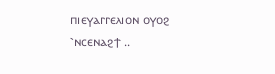ⲡⲓⲉⲩⲁⲅⲅⲉⲗⲓⲟⲛ ⲟⲩⲟϩ ⳿ⲛⲥⲉⲛⲁϩϯ ..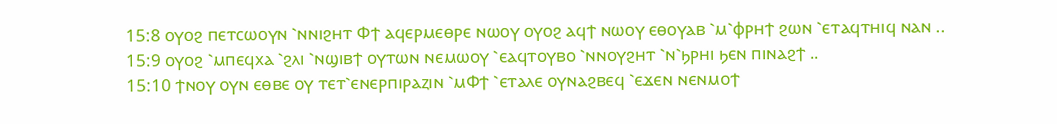15:8 ⲟⲩⲟϩ ⲡⲉⲧⲥⲱⲟⲩⲛ ⳿ⲛⲛⲓϩⲏⲧ Ⲫϯ ⲁϥⲉⲣⲙⲉⲑⲣⲉ ⲛⲱⲟⲩ ⲟⲩⲟϩ ⲁϥϯ ⲛⲱⲟⲩ ⲉⲑⲟⲩⲁⲃ ⳿ⲙ⳿ⲫⲣⲏϯ ϩⲱⲛ ⳿ⲉⲧⲁϥⲧⲏⲓϥ ⲛⲁⲛ ..
15:9 ⲟⲩⲟϩ ⳿ⲙⲡⲉϥⲭⲁ ⳿ϩⲗⲓ ⳿ⲛϣⲓⲃϯ ⲟⲩⲧⲱⲛ ⲛⲉⲙⲱⲟⲩ ⳿ⲉⲁϥⲧⲟⲩⲃⲟ ⳿ⲛⲛⲟⲩϩⲏⲧ ⳿ⲛ⳿ϧⲣⲏⲓ ϧⲉⲛ ⲡⲓⲛⲁϩϯ ..
15:10 ϯⲛⲟⲩ ⲟⲩⲛ ⲉⲑⲃⲉ ⲟⲩ ⲧⲉⲧ⳿ⲉⲛⲉⲣⲡⲓⲣⲁⲍⲓⲛ ⳿ⲙⲪϯ ⳿ⲉⲧⲁⲗⲉ ⲟⲩⲛⲁϩⲃⲉϥ ⳿ⲉϫⲉⲛ ⲛⲉⲛⲙⲟϯ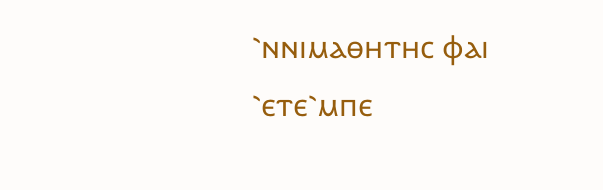⳿ⲛⲛⲓⲙⲁⲑⲏⲧⲏⲥ ⲫⲁⲓ ⳿ⲉⲧⲉ⳿ⲙⲡⲉ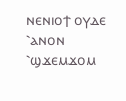ⲛⲉⲛⲓⲟϯ ⲟⲩⲇⲉ ⳿ⲁⲛⲟⲛ ⳿ϣϫⲉⲙϫⲟⲙ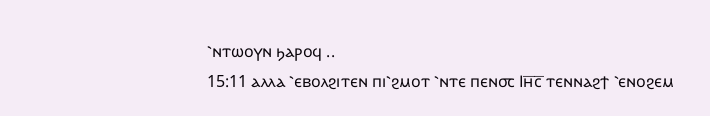⳿ⲛⲧⲱⲟⲩⲛ ϧⲁⲣⲟϥ ..
15:11 ⲁⲗⲗⲁ ⳿ⲉⲃⲟⲗϩⲓⲧⲉⲛ ⲡⲓ⳿ϩⲙⲟⲧ ⳿ⲛⲧⲉ ⲡⲉⲛ⳪ Ⲓⲏ̅ⲥ̅ ⲧⲉⲛⲛⲁϩϯ ⳿ⲉⲛⲟϩⲉⲙ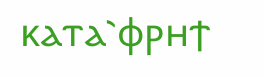ⲕⲁⲧⲁ⳿ⲫⲣⲏϯ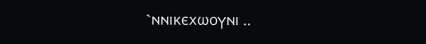⳿ⲛⲛⲓⲕⲉⲭⲱⲟⲩⲛⲓ ..